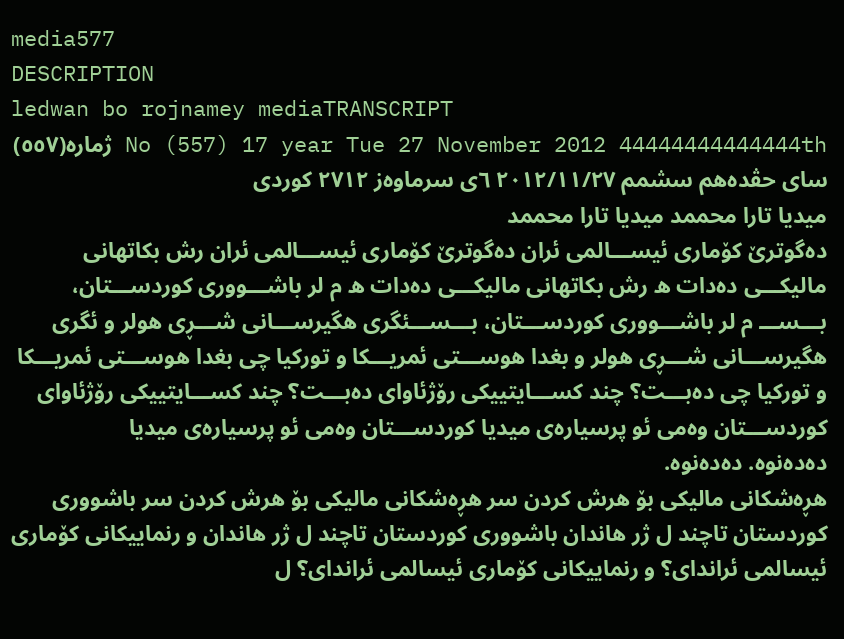media577
DESCRIPTION
ledwan bo rojnamey mediaTRANSCRIPT
No (557) 17 year Tue 27 November 2012 44444444444444th ژمارە(٥٥٧) سای حڤدەھم سشمم ٢٠١٢/١١/٢٧ ٦ی سرماوەز ٢٧١٢ كوردی
میدیا تارا محممد میدیا تارا محممد
دەگوترێ كۆماری ئیســـالمی ئران دەگوترێ كۆماری ئیســـالمی ئران رش بكاتھانی مالیكـــی دەدات ھ رش بكاتھانی مالیكـــی دەدات ھ م لر باشـــووری كوردســـتان، بـــســـ م لر باشـــووری كوردســـتان، بـــســـئگری ھگیرســـانی شـــڕی ھولر و ئگری ھگیرســـانی شـــڕی ھولر و بغدا ھوســـتی ئمریـــكا و توركیا چی بغدا ھوســـتی ئمریـــكا و توركیا چی دەبـــت؟ چند كســـایتییكی رۆژئاوای دەبـــت؟ چند كســـایتییكی رۆژئاوای كوردســـتان وەمی ئو پرسیارەی میدیا كوردســـتان وەمی ئو پرسیارەی میدیا
دەدەنوە. دەدەنوە.
ھڕەشكانی مالیكی بۆ ھرش كردن سر ھڕەشكانی مالیكی بۆ ھرش كردن سر باشووری كوردستان تاچند ل ژر ھاندان باشووری كوردستان تاچند ل ژر ھاندان و رنماییكانی كۆماری ئیسالمی ئراندای؟ و رنماییكانی كۆماری ئیسالمی ئراندای؟ ل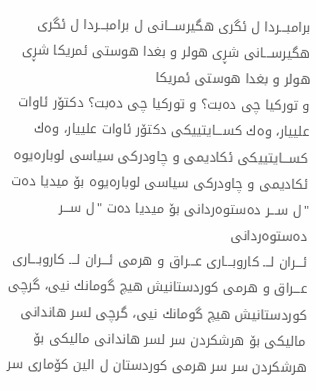برامبـــردا ل ئگری ھگیرســـانی ل برامبـــردا ل ئگری ھگیرســـانی شڕی ھولر و بغدا ھوستی ئمریكا شڕی ھولر و بغدا ھوستی ئمریكا
و توركیا چی دەبت؟ و توركیا چی دەبت؟ دكتۆر ئاوات علییار، وەك كســـایتییكی دكتۆر ئاوات علییار، وەك كســـایتییكی ئكادیمی و چاودركی سیاسی لوبارەیوە ئكادیمی و چاودركی سیاسی لوبارەیوە بۆ میدیا دەت "ل ســـر دەستوەردانی بۆ میدیا دەت "ل ســـر دەستوەردانی
ئـــران لـــ كاروبـــاری عـــراق و ھرمی ئـــران لـــ كاروبـــاری عـــراق و ھرمی كوردستانیش ھیچ گومانك نیی، گرچی كوردستانیش ھیچ گومانك نیی، گرچی لسر ھاندانی مالیكی بۆ ھرشكردن سر لسر ھاندانی مالیكی بۆ ھرشكردن سر سر ھرمی كوردستان ل الین كۆماری سر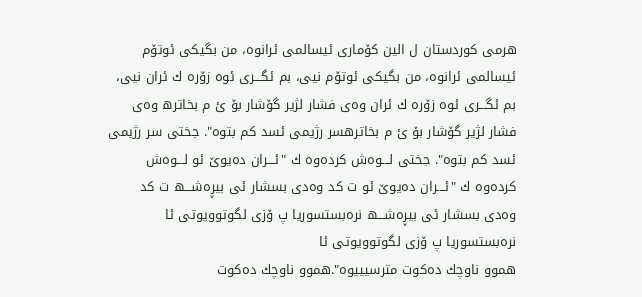ھرمی كوردستان ل الین كۆماری ئیسالمی ئرانوە، من بگیكی ئوتۆم ئیسالمی ئرانوە، من بگیكی ئوتۆم نیی، بم ئگـــری ئوە زۆرە ك ئران نیی، بم ئگـــری ئوە زۆرە ك ئران وەی فشار لژیر گۆشار بۆ ئ م بخاترھ وەی فشار لژیر گۆشار بۆ ئ م بخاترھسر رژیمی ئسد كم بتوە". جختی سر رژیمی ئسد كم بتوە". جختی لـــوەش كردەوە ك "ئـــران دەیوێ ئو لـــوەش كردەوە ك "ئـــران دەیوێ ئو ت كد وەدی بسشار ئی بیڕەشـــھ ت كد وەدی بسشار ئی بیڕەشـــھ نرەبستسوریا پ ۆزی لگوتوویوتی ئا نرەبستسوریا پ ۆزی لگوتوویوتی ئا
ھموو ناوچك دەكوت مترسیییوە".ھموو ناوچك دەكوت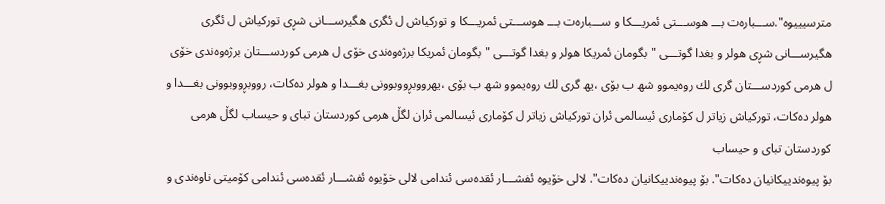مترسیییوە".ســـبارەت بـــ ھوســـتی ئمریـــكا و ســـبارەت بـــ ھوســـتی ئمریـــكا و توركیاش ل ئگری ھگیرســـانی شڕی توركیاش ل ئگری ھگیرســـانی شڕی ھولر و بغدا گوتـــی "بگومان ئمریكا ھولر و بغدا گوتـــی "بگومان ئمریكا برژەوەندی خۆی ل ھرمی كوردســـتان برژەوەندی خۆی ل ھرمی كوردســـتان گری لك روەیموو شھ ب بۆی ،یھ گری لك روەیموو شھ ب بۆی ،یھرووبڕووبوونی بغـــدا و ھولر دەكات، رووبڕووبوونی بغـــدا و ھولر دەكات، توركیاش زیاتر ل كۆماری ئیسالمی ئران توركیاش زیاتر ل كۆماری ئیسالمی ئران لگڵ ھرمی كوردستان تبای و حیساب لگڵ ھرمی كوردستان تبای و حیساب
بۆ پیوەندییكانیان دەكات". بۆ پیوەندییكانیان دەكات". لالی خۆیوە ئفشـــار ئقدەسی ئندامی لالی خۆیوە ئفشـــار ئقدەسی ئندامی كۆمیتی ناوەندی و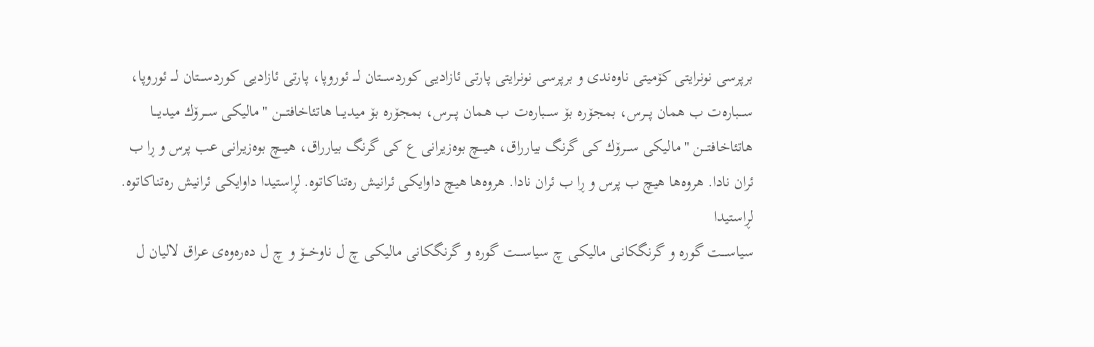برپرسی نونرایتی كۆمیتی ناوەندی و برپرسی نونرایتی پارتی ئازادیی كوردســـتان لـــ ئوروپا، پارتی ئازادیی كوردســـتان لـــ ئوروپا، ســـبارەت ب ھمان پـــرس، بمجۆرە بۆ ســـبارەت ب ھمان پـــرس، بمجۆرە بۆ میدیـــا ھاتئاخافتـــن "مالیكی ســـرۆك میدیـــا ھاتئاخافتـــن "مالیكی ســـرۆك كی گرنگ بیارراق، ھیـــچ بوەزیرانی ع كی گرنگ بیارراق، ھیـــچ بوەزیرانی عب پرس و ڕا ب ئران نادا. ھروەھا ھیچ ب پرس و ڕا ب ئران نادا. ھروەھا ھیچ داوایكی ئرانیش رەتناكاتوە. لڕاستیدا داوایكی ئرانیش رەتناكاتوە. لڕاستیدا
سیاســـت گورە و گرنگكانی مالیكی چ سیاســـت گورە و گرنگكانی مالیكی چ ل ناوخـــۆ و چ ل دەرەوەی عراق لالیان ل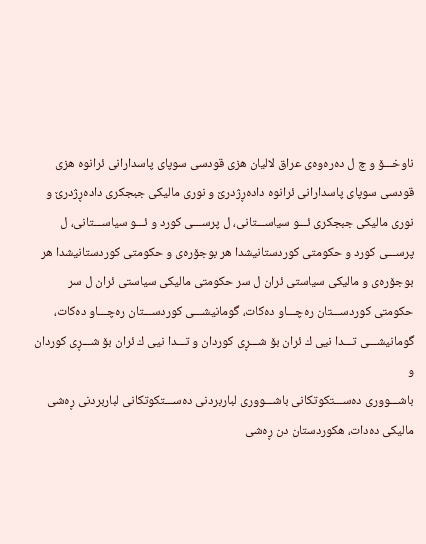ناوخـــۆ و چ ل دەرەوەی عراق لالیان ھزی قودسی سوپای پاسدارانی ئرانوە ھزی قودسی سوپای پاسدارانی ئرانوە دادەڕژدرێ و نوری مالیكی جبجكری دادەڕژدرێ و نوری مالیكی جبجكری ئـــو سیاســـتانی، ل پرســـی كورد و ئـــو سیاســـتانی، ل پرســـی كورد و حكومتی كوردستانیشدا ھر بوجۆرەی و حكومتی كوردستانیشدا ھر بوجۆرەی و مالیكی سیاستی ئران ل سر حكومتی مالیكی سیاستی ئران ل سر حكومتی كوردســـتان رەچـــاو دەكات، گومانیشـــی كوردســـتان رەچـــاو دەكات، گومانیشـــی تـــدا نیی ك ئران بۆ شـــڕی كوردان و تـــدا نیی ك ئران بۆ شـــڕی كوردان و
باشـــووری دەســـتكوتكانی باشـــووری لباربردنی دەســـتكوتكانی لباربردنی ڕەشی مالیكی دەدات، ھكوردستان دن ڕەشی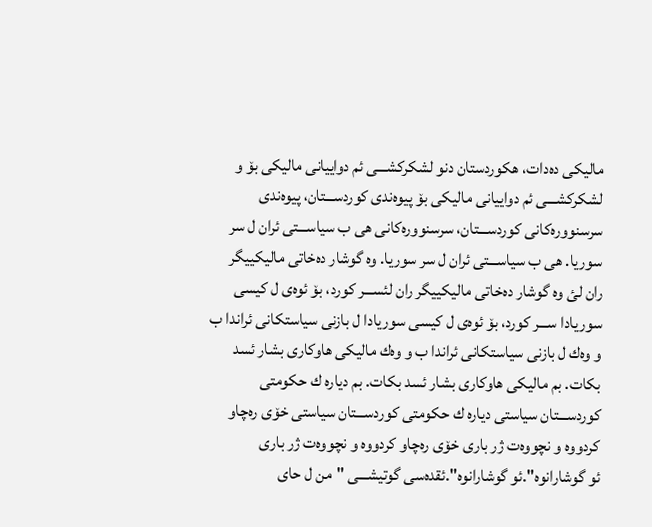مالیكی دەدات، ھكوردستان دنو لشكركشـــی ئم دواییانی مالیكی بۆ و لشكركشـــی ئم دواییانی مالیكی بۆ پیوەندی كوردســـتان، پیوەندی سرسنوورەكانی كوردســـتان، سرسنوورەكانی ھی ب سیاســـتی ئران ل سر سوریا. ھی ب سیاســـتی ئران ل سر سوریا. وە گوشار دەخاتی مالیكییگر ران لئ وە گوشار دەخاتی مالیكییگر ران لئســـر كورد، بۆ ئوەی ل كیسی سوریادا ســـر كورد، بۆ ئوەی ل كیسی سوریادا ل بازنی سیاستكانی ئراندا ب و وەك ل بازنی سیاستكانی ئراندا ب و وەك مالیكی ھاوكاری بشار ئسد بكات. بم مالیكی ھاوكاری بشار ئسد بكات. بم دیارە ك حكومتی كوردســـتان سیاستی دیارە ك حكومتی كوردســـتان سیاستی خۆی رەچاو كردووە و نچووەت ژر باری خۆی رەچاو كردووە و نچووەت ژر باری
ئو گوشارانوە".ئو گوشارانوە".ئقدەسی گوتیشـــی "من ل حای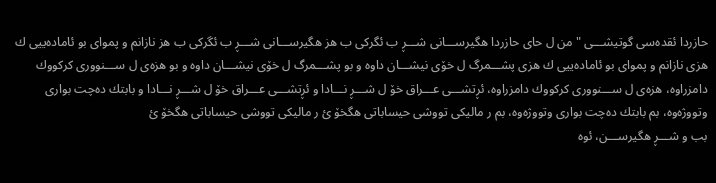حازردا ئقدەسی گوتیشـــی "من ل حای حازردا ھگیرســـانی شـــڕ ب ئگركی ب ھز ھگیرســـانی شـــڕ ب ئگركی ب ھز نازانم و پموای بو ئامادەییی ك ھزی نازانم و پموای بو ئامادەییی ك ھزی پشـــمرگ ل خۆی نیشـــان داوە و بو پشـــمرگ ل خۆی نیشـــان داوە و بو ھزەی ل ســـنووری كركووك دامزراوە، ھزەی ل ســـنووری كركووك دامزراوە، ئڕتشـــی عـــراق خۆ ل شـــڕ نـــادا و ئڕتشـــی عـــراق خۆ ل شـــڕ نـــادا و بابتك دەچت بواری وتووژەوە، بم بابتك دەچت بواری وتووژەوە، بم ر مالیكی تووشی حیساباتی ھگخۆ ئ ر مالیكی تووشی حیساباتی ھگخۆ ئ
بب و شـــڕ ھگیرســـن، ئوە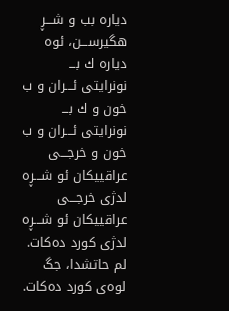دیارە بب و شـــڕ ھگیرســـن، ئوە دیارە ك بـــ نونرایتی ئـــران و ب خون و ك بـــ نونرایتی ئـــران و ب خون و خرجـــی عراقییكان ئو شـــڕە لدژی خرجـــی عراقییكان ئو شـــڕە لدژی كورد دەكات. لم حاتشدا، جگ لوەی كورد دەكات.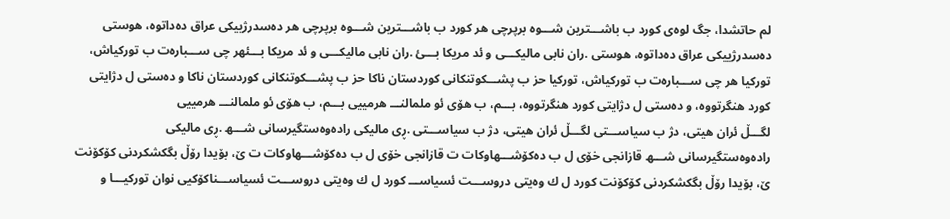لم حاتشدا، جگ لوەی كورد ب باشـــترین شـــوە برپرچی ھر كورد ب باشـــترین شـــوە برپرچی ھر دەسدرژییكی عراق دەداتوە، ھوستی دەسدرژییكی عراق دەداتوە، ھوستی .ران نابی مالیكـــی و ئد مریكا بـــئ .ران نابی مالیكـــی و ئد مریكا بـــئھر چی ســـبارەت ب توركیاش، توركیا ھر چی ســـبارەت ب توركیاش، توركیا حز ب پشـــكوتنكانی كوردستان ناكا حز ب پشـــكوتنكانی كوردستان ناكا و دەستی ل دژایتی كورد ھنگرتووە، و دەستی ل دژایتی كورد ھنگرتووە، بـــم، ب ھۆی ئو ملمالنـــ ھرمییی بـــم، ب ھۆی ئو ملمالنـــ ھرمییی
لگـــڵ ئران ھیتی، دژ ب سیاســـتی لگـــڵ ئران ھیتی، دژ ب سیاســـتی .ڕی مالیكی رادەوەستگیرسانی شـــھ .ڕی مالیكی رادەوەستگیرسانی شـــھ قازانجی خۆی ل ب دەكۆشـــھاوكات ت قازانجی خۆی ل ب دەكۆشـــھاوكات ت ێ، بۆیدا رۆڵ بگكشكردنی كۆكۆنت ێ، بۆیدا رۆڵ بگكشكردنی كۆكۆنت كورد ل ك وەیتی دروســـت ئسیاســـ كورد ل ك وەیتی دروســـت ئسیاســـناكۆكیی نوان توركیـــا و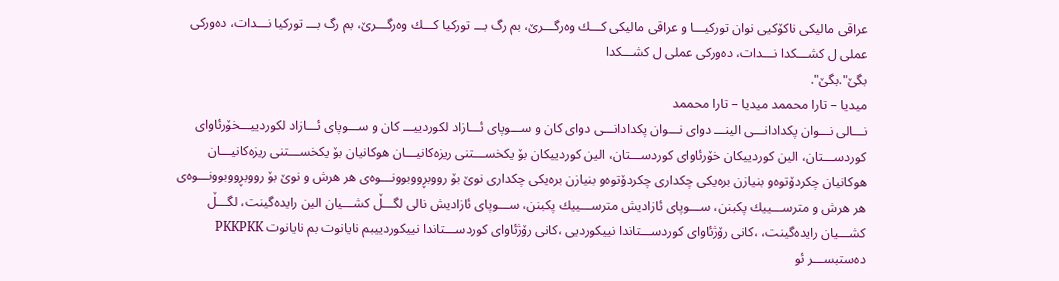عراقی مالیكی ناكۆكیی نوان توركیـــا و عراقی مالیكی كـــك وەرگـــرێ، بم رگ بـــ توركیا كـــك وەرگـــرێ، بم رگ بـــ توركیا نـــدات، دەوركی عملی ل كشـــكدا نـــدات، دەوركی عملی ل كشـــكدا
بگێ".بگێ".
میدیا – تارا محممد میدیا – تارا محممد
نـــالی نـــوان پكدادانـــی الینـــ دوای نـــوان پكدادانـــی دوای كان و ســـوپای ئـــازاد لكوردییـــ كان و ســـوپای ئـــازاد لكوردییـــخۆرئاوای كوردســـتان، الین كوردییكان خۆرئاوای كوردســـتان، الین كوردییكان بۆ یكخســـتنی ریزەكانیـــان ھوكانیان بۆ یكخســـتنی ریزەكانیـــان ھوكانیان چكردۆتوەو بنیازن برەیكی چكداری چكردۆتوەو بنیازن برەیكی چكداری نوێ بۆ رووبڕووبوونـــوەی ھر ھرش و نوێ بۆ رووبڕووبوونـــوەی ھر ھرش و مترســـییك پكبنن، ســـوپای ئازادیش مترســـییك پكبنن، ســـوپای ئازادیش نالی لگـــڵ كشـــیان الین رایدەگینت، لگـــڵ كشـــیان رایدەگینت، ،كانی رۆژئاوای كوردســـتاندا نییكوردیی ،كانی رۆژئاوای كوردســـتاندا نییكوردییبم نایانوت بم نایانوت PKKPKK دەستبســـر ئو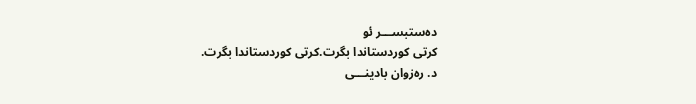دەستبســـر ئو
كرتی كوردستاندا بگرت.كرتی كوردستاندا بگرت.
د. رەزوان بادینـــی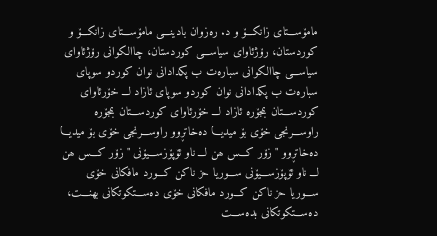مامۆســـتای زانكـــۆ و د. رەزوان بادینـــی مامۆســـتای زانكـــۆ و كوردستان، رۆژئاوای سیاســـی كوردستان، چاالكوانی رۆژئاوای سیاســـی چاالكوانی سبارەت ب پكدادانی نوان كوردو سوپای سبارەت ب پكدادانی نوان كوردو سوپای ئازاد لـــ خۆرئاوای كوردســـتان بمجۆرە ئازاد لـــ خۆرئاوای كوردســـتان بمجۆرە راوســـرنجی خۆی بۆ میدیـــا دەخاتڕوو راوســـرنجی خۆی بۆ میدیـــا دەخاتڕوو "زۆر كـــس ھن لـــ ناو ئۆپۆزســـیۆنی "زۆر كـــس ھن لـــ ناو ئۆپۆزســـیۆنی ســـوریا حز ناكن كـــورد مافكانی خۆی ســـوریا حز ناكن كـــورد مافكانی خۆی دەســـتكوتكانی بھنـــت، دەســـتكوتكانی بدەســـت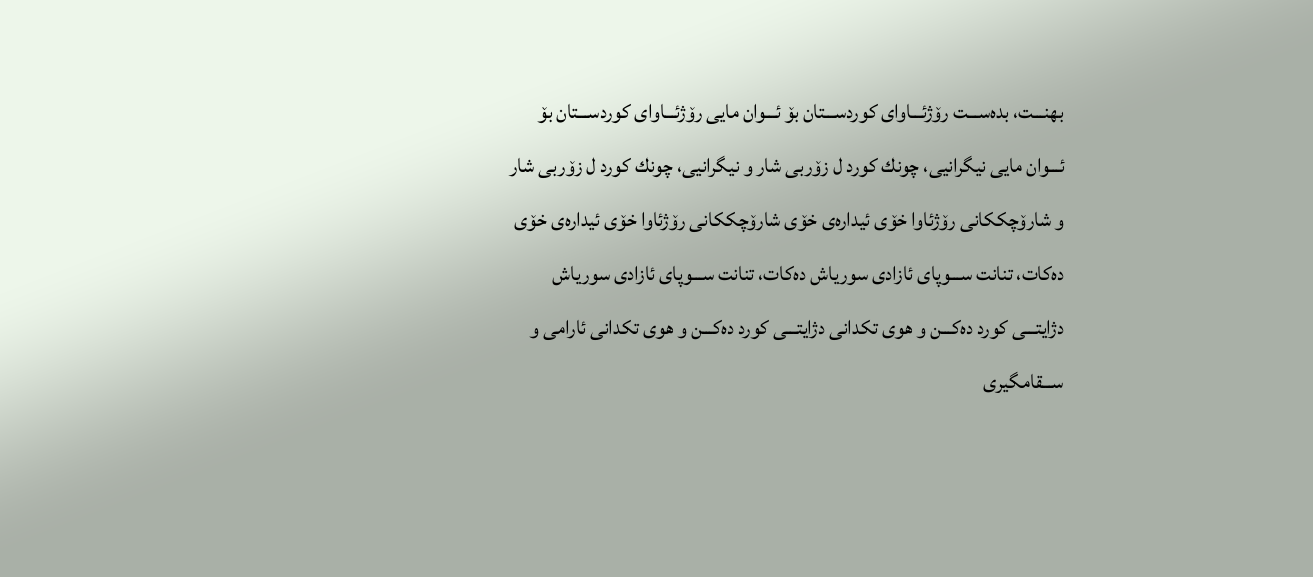بھنـــت، بدەســـت رۆژئـــاوای كوردســـتان بۆ ئـــوان مایی رۆژئـــاوای كوردســـتان بۆ ئـــوان مایی نیگرانیی، چونك كورد ل زۆربی شار و نیگرانیی، چونك كورد ل زۆربی شار و شارۆچككانی رۆژئاوا خۆی ئیدارەی خۆی شارۆچككانی رۆژئاوا خۆی ئیدارەی خۆی دەكات، تنانت ســـوپای ئازادی سوریاش دەكات، تنانت ســـوپای ئازادی سوریاش دژایتـــی كورد دەكـــن و ھوی تكدانی دژایتـــی كورد دەكـــن و ھوی تكدانی ئارامی و ســـقامگیری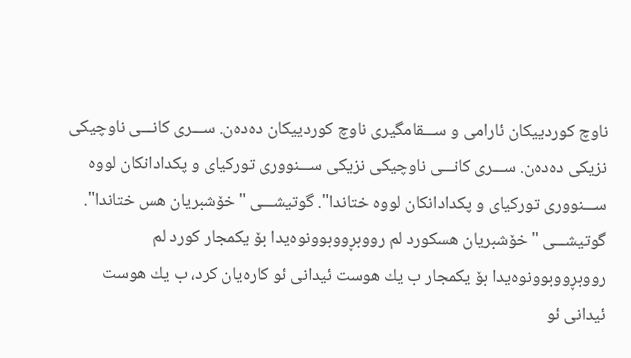ناوچ كوردییكان ئارامی و ســـقامگیری ناوچ كوردییكان دەدەن. ســـری كانـــی ناوچیكی نزیكی دەدەن. ســـری كانـــی ناوچیكی نزیكی ســـنووری توركیای و پكدادانكان لووە ســـنووری توركیای و پكدادانكان لووە ختاندا". گوتیشـــی "خۆشبریان ھس ختاندا". گوتیشـــی "خۆشبریان ھسكورد لم رووبڕووبوونوەیدا بۆ یكمجار كورد لم رووبڕووبوونوەیدا بۆ یكمجار ب یك ھوست ئیدانی ئو كارەیان كرد، ب یك ھوست ئیدانی ئو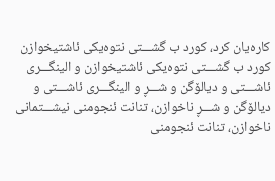كارەیان كرد، كورد ب گشـــتی نتوەیكی ئاشتیخوازن كورد ب گشـــتی نتوەیكی ئاشتیخوازن و الینگـــری ئاشـــتی و دیالۆگن و شـــڕ و الینگـــری ئاشـــتی و دیالۆگن و شـــڕ ناخوازن، تنانت ئنجومنی نیشـــتمانی ناخوازن، تنانت ئنجومنی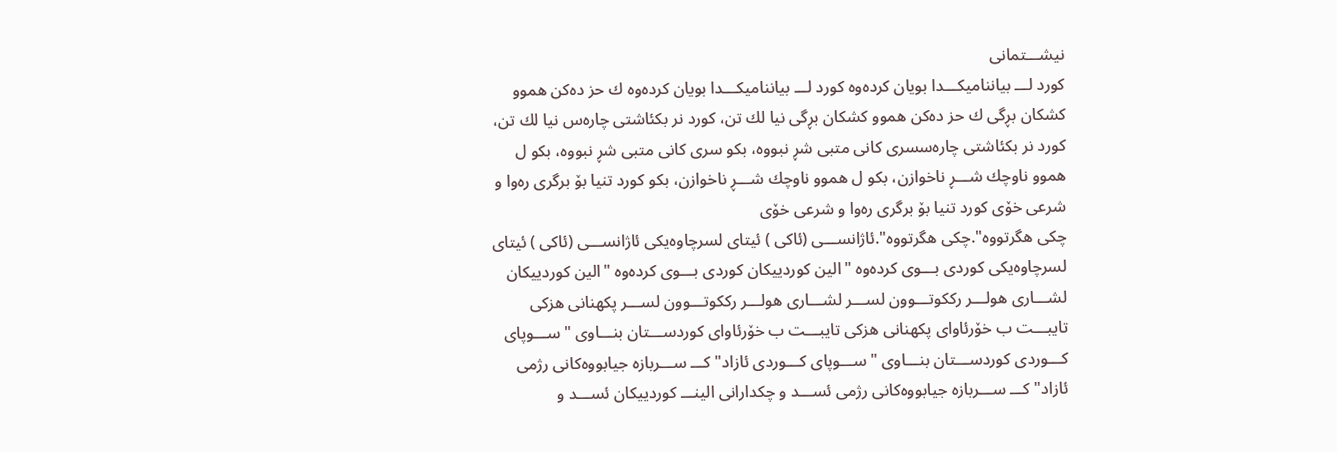نیشـــتمانی
كورد لـــ بیاننامیكـــدا بویان كردەوە كورد لـــ بیاننامیكـــدا بویان كردەوە ك حز دەكن ھموو كشكان بڕگی ك حز دەكن ھموو كشكان بڕگی نیا لك تن، كورد نر بكئاشتی چارەس نیا لك تن، كورد نر بكئاشتی چارەسسری كانی متبی شڕ نبووە، بكو سری كانی متبی شڕ نبووە، بكو ل ھموو ناوچك شـــڕ ناخوازن، بكو ل ھموو ناوچك شـــڕ ناخوازن، بكو كورد تنیا بۆ برگری رەوا و شرعی خۆی كورد تنیا بۆ برگری رەوا و شرعی خۆی
چكی ھگرتووە".چكی ھگرتووە".ئاژانســـی (ئاكی ) ئیتای لسرچاوەیكی ئاژانســـی (ئاكی ) ئیتای لسرچاوەیكی كوردی بـــوی كردەوە "الین كوردییكان كوردی بـــوی كردەوە "الین كوردییكان لشـــاری ھولـــر رككوتـــوون لســـر لشـــاری ھولـــر رككوتـــوون لســـر پكھنانی ھزكی تایبـــت ب خۆرئاوای پكھنانی ھزكی تایبـــت ب خۆرئاوای كوردســـتان بنـــاوی "ســـوپای كـــوردی كوردســـتان بنـــاوی "ســـوپای كـــوردی ئازاد" كـــ ســـربازە جیابووەكانی رژمی ئازاد" كـــ ســـربازە جیابووەكانی رژمی ئســـد و چكدارانی الینـــ كوردییكان ئســـد و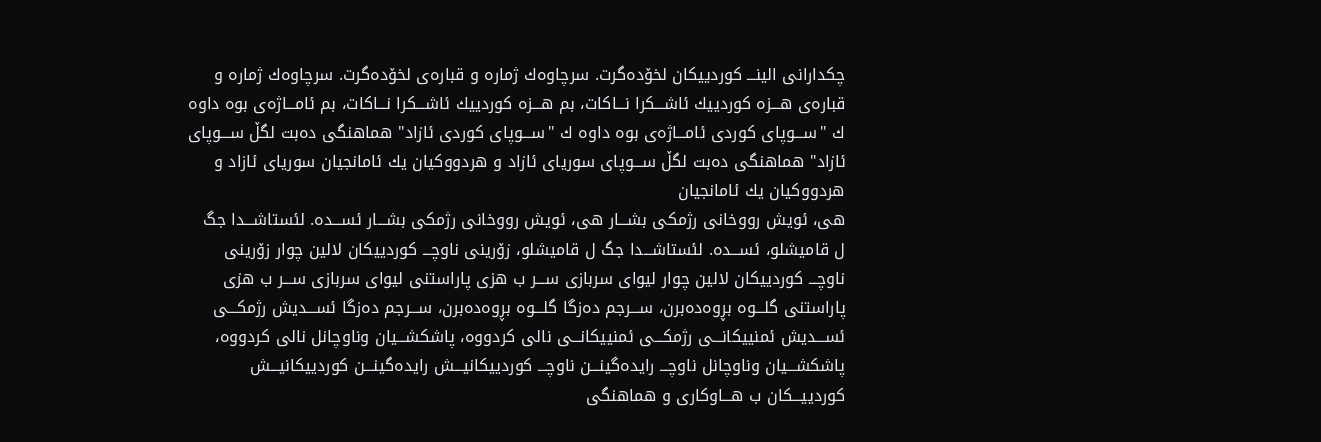چكدارانی الینـــ كوردییكان لخۆدەگرت. سرچاوەك ژمارە و قبارەی لخۆدەگرت. سرچاوەك ژمارە و قبارەی ھـــزە كوردییك ئاشـــكرا نـــاكات، بم ھـــزە كوردییك ئاشـــكرا نـــاكات، بم ئامـــاژەی بوە داوە ك "ســـوپای كوردی ئامـــاژەی بوە داوە ك "ســـوپای كوردی ئازاد" ھماھنگی دەبت لگڵ ســـوپای ئازاد" ھماھنگی دەبت لگڵ ســـوپای سوریای ئازاد و ھردووكیان یك ئامانجیان سوریای ئازاد و ھردووكیان یك ئامانجیان
ھی، ئویش رووخانی رژمكی بشـــار ھی، ئویش رووخانی رژمكی بشـــار ئســـدە. لئستاشـــدا جگ ل قامیشلو، ئســـدە. لئستاشـــدا جگ ل قامیشلو، زۆرینی ناوچـــ كوردییكان لالین چوار زۆرینی ناوچـــ كوردییكان لالین چوار لیوای سربازی ســـر ب ھزی پاراستنی لیوای سربازی ســـر ب ھزی پاراستنی گلـــوە بڕوەدەبرن، ســـرجم دەزگا گلـــوە بڕوەدەبرن، ســـرجم دەزگا ئســـدیش رژمكـــی ئســـدیش ئمنییكانـــی رژمكـــی ئمنییكانـــی نالی كردووە، پاشكشـــیان وناوچانل نالی كردووە، پاشكشـــیان وناوچانل ناوچـــ رایدەگینـــن ناوچـــ كوردییكانیـــش رایدەگینـــن كوردییكانیـــش كوردییـــكان ب ھـــاوكاری و ھماھنگی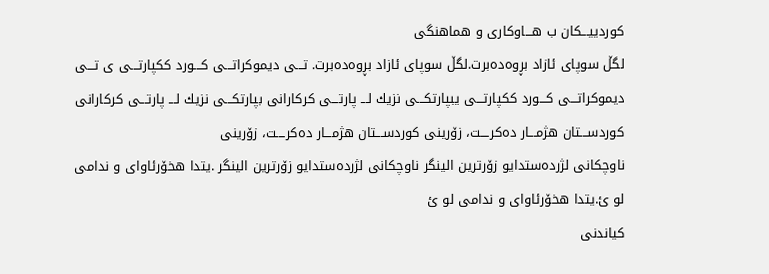كوردییـــكان ب ھـــاوكاری و ھماھنگی
لگڵ سوپای ئازاد بڕوەدەبرت.لگڵ سوپای ئازاد بڕوەدەبرت. تـــی دیموكراتـــی كـــورد ككپارتـــی ی تـــی دیموكراتـــی كـــورد ككپارتـــی یبپارتكـــی نزیك لـــ پارتـــی كركارانی بپارتكـــی نزیك لـــ پارتـــی كركارانی كوردســـتان ھژمـــار دەكرـــت، زۆرینی كوردســـتان ھژمـــار دەكرـــت، زۆرینی
ناوچكانی لژردەستدایو زۆرترین الینگر ناوچكانی لژردەستدایو زۆرترین الینگر .یتدا ھخۆرئاوای و ندامی لو ئ.یتدا ھخۆرئاوای و ندامی لو ئ
كیاندنی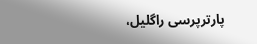پارترپرسی راگلیل،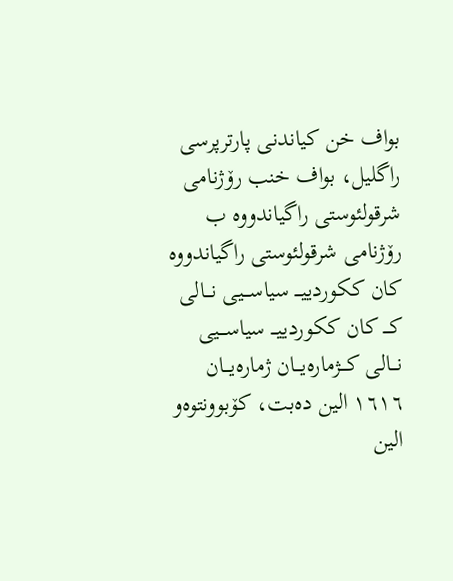بواف خن كیاندنی پارترپرسی راگلیل، بواف خنب رۆژنامی شرقولئوستی راگیاندووە ب رۆژنامی شرقولئوستی راگیاندووە كان ككوردییـــ سیاســـیی نـــالی كـــ كان ككوردییـــ سیاســـیی نـــالی كـــژمارەیـــان ژمارەیـــان ١٦١٦ الین دەبت، كۆبوونتوەو الین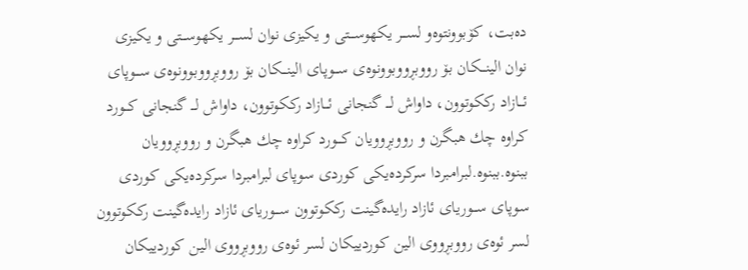دەبت، كۆبوونتوەو لســـر یكھوســـتی و یكیزی نوان لســـر یكھوســـتی و یكیزی نوان الینـــكان بۆ رووبڕووبوونوەی ســـوپای الینـــكان بۆ رووبڕووبوونوەی ســـوپای ئـــازاد رككوتوون، داواش لـــ گنجانی ئـــازاد رككوتوون، داواش لـــ گنجانی كـــورد كراوە چك ھبگرن و رووبڕوویان كـــورد كراوە چك ھبگرن و رووبڕوویان
ببنوە.ببنوە.لبرامبردا سركردەیكی كوردی سوپای لبرامبردا سركردەیكی كوردی سوپای ســـوریای ئازاد رایدەگینت رككوتوون ســـوریای ئازاد رایدەگینت رككوتوون
لسر ئوەی رووبڕووی الین كوردییكان لسر ئوەی رووبڕووی الین كوردییكان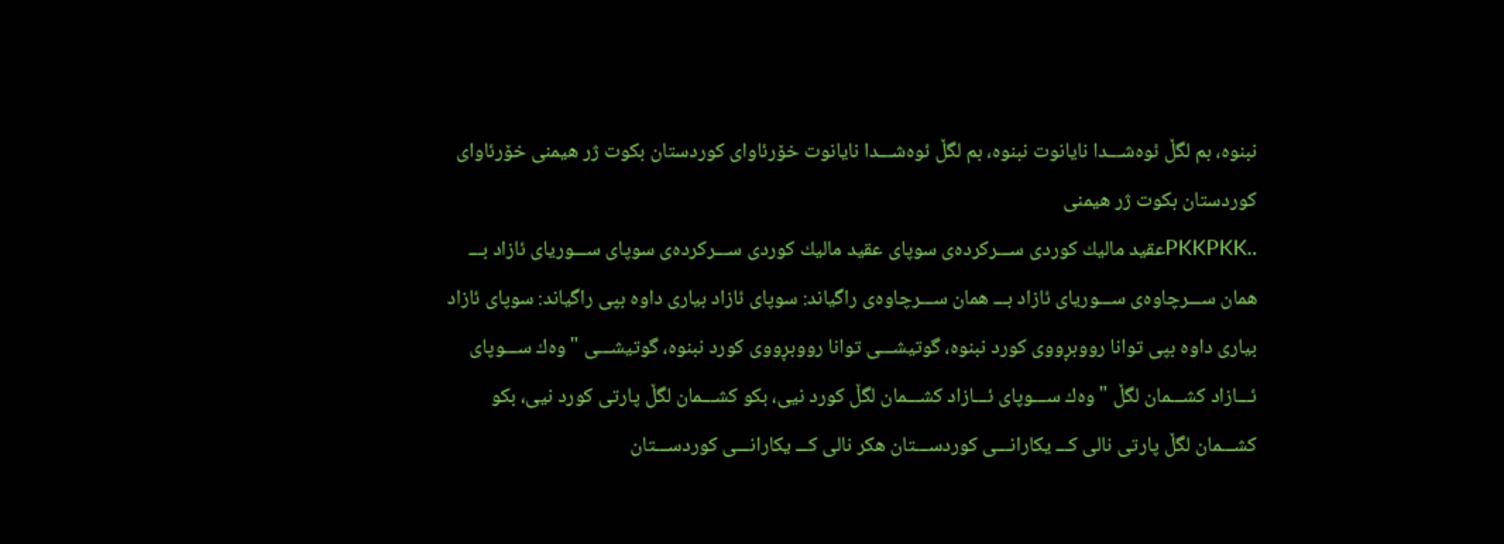نبنوە، بم لگڵ ئوەشـــدا نایانوت نبنوە، بم لگڵ ئوەشـــدا نایانوت خۆرئاوای كوردستان بكوت ژر ھیمنی خۆرئاوای كوردستان بكوت ژر ھیمنی
..PKKPKKعقید مالیك كوردی ســـركردەی سوپای عقید مالیك كوردی ســـركردەی سوپای ســـوریای ئازاد بـــ ھمان ســـرچاوەی ســـوریای ئازاد بـــ ھمان ســـرچاوەی راگیاند: سوپای ئازاد بیاری داوە بپی راگیاند: سوپای ئازاد بیاری داوە بپی توانا رووبڕووی كورد نبنوە، گوتیشـــی توانا رووبڕووی كورد نبنوە، گوتیشـــی "وەك ســـوپای ئـــازاد كشـــمان لگڵ "وەك ســـوپای ئـــازاد كشـــمان لگڵ كورد نیی، بكو كشـــمان لگڵ پارتی كورد نیی، بكو كشـــمان لگڵ پارتی نالی كـــ یكارانـــی كوردســـتان ھكر نالی كـــ یكارانـــی كوردســـتان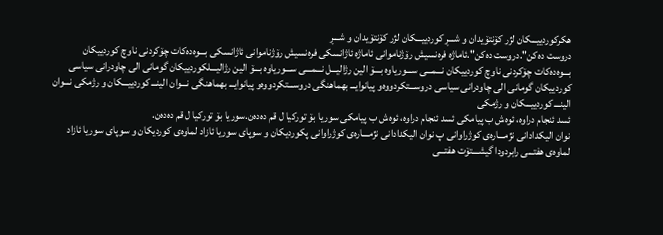ھكركوردییـــكان لژر كۆنتۆیدان و شـــڕ كوردییـــكان لژر كۆنتۆیدان و شـــڕ
دروست دەكن".دروست دەكن".ئاماژە فرەنسیش رۆژناموانی ئاماژە ئاژانسكی فرەنسیش رۆژناموانی ئاژانسكی بـــوەدەكات چۆكردنی ناوچ كوردییكان بـــوەدەكات چۆكردنی ناوچ كوردییكان نـــمـــی ســـوریاوە بـــۆ الین رژالیـــل نـــمـــی ســـوریاوە بـــۆ الین رژالیـــلكوردییكان گومانی الی چاودرانی سیاسی كوردییكان گومانی الی چاودرانی سیاسی دروســـتكردووەو پیانوایـــ بھماھنگی دروســـتكردووەو پیانوایـــ بھماھنگی نـــوان الینـــ كوردییـــكان و رژمكی نـــوان الینـــ كوردییـــكان و رژمكی
ئسد ئنجام دراوە، ئوەش ب پیامكی ئسد ئنجام دراوە، ئوەش ب پیامكی سوریا بۆ توركیا ل قم دەدەن.سوریا بۆ توركیا ل قم دەدەن.
نوان الیكدادانی نژمـــارەی كوژراوانی پ نوان الیكدادانی نژمـــارەی كوژراوانی پكوردیكان و سوپای سوریا ئازاد لماوەی كوردیكان و سوپای سوریا ئازاد لماوەی ھفتـــی رابردودا گیشـــتۆت ھفتـــی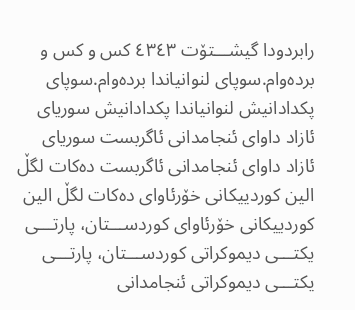رابردودا گیشـــتۆت ٤٣٤٣ كس و كس و بردەوام.سوپای لنوانیاندا بردەوام.سوپای پكدادانیش لنوانیاندا پكدادانیش سوریای ئازاد داوای ئنجامدانی ئاگربست سوریای ئازاد داوای ئنجامدانی ئاگربست دەكات لگڵ الین كوردییكانی خۆرئاوای دەكات لگڵ الین كوردییكانی خۆرئاوای كوردســـتان، پارتـــی یكتـــی دیموكراتی كوردســـتان، پارتـــی یكتـــی دیموكراتی ئنجامدانی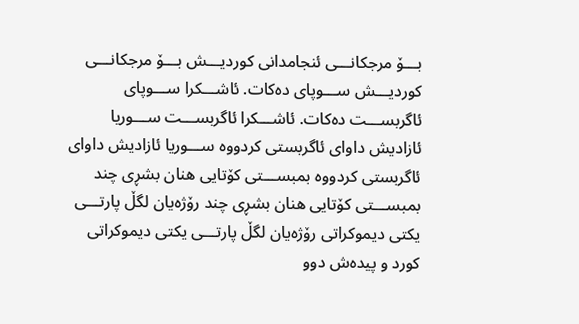بـــۆ مرجكانـــی ئنجامدانی كوردیـــش بـــۆ مرجكانـــی كوردیـــش ســـوپای دەكات. ئاشـــكرا ســـوپای ئاگربســـت دەكات. ئاشـــكرا ئاگربســـت ســـوریا ئازادیش داوای ئاگربستی كردووە ســـوریا ئازادیش داوای ئاگربستی كردووە بمبســـتی كۆتایی ھنان بشڕی چند بمبســـتی كۆتایی ھنان بشڕی چند رۆژەیان لگڵ پارتـــی یكتی دیموكراتی رۆژەیان لگڵ پارتـــی یكتی دیموكراتی كورد و پیدەش دوو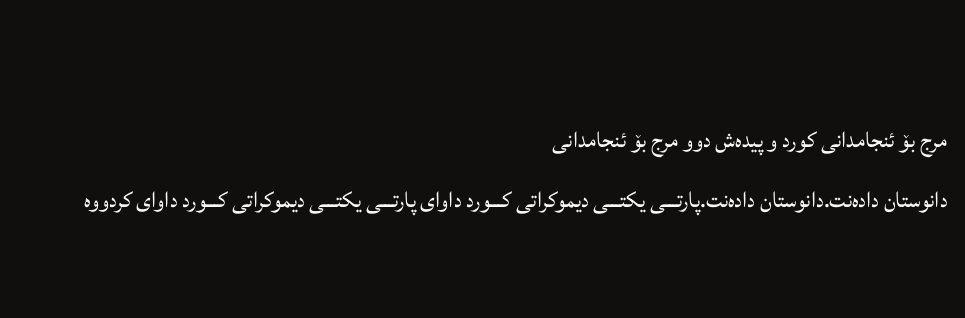مرج بۆ ئنجامدانی كورد و پیدەش دوو مرج بۆ ئنجامدانی
دانوستان دادەنت.دانوستان دادەنت.پارتـــی یكتـــی دیموكراتی كـــورد داوای پارتـــی یكتـــی دیموكراتی كـــورد داوای كردووە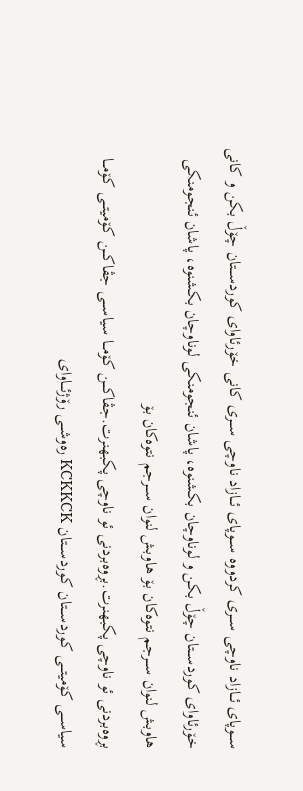ســـوپای ئـــازاد ناوچی ســـری كردووە ســـوپای ئـــازاد ناوچی ســـری كانی خۆرئاوای كوردســـتان چۆڵ بكن و كانی خۆرئاوای كوردســـتان چۆڵ بكن و لوناوچان بكشنوە، پاشان ئنجومنكی لوناوچان بكشنوە، پاشان ئنجومنكی ھاوبش لنوان ســـرجم نتوەكان بۆ ھاوبش لنوان ســـرجم نتوەكان بۆ
بڕوەبردنی ئو ناوچی پكبھنرت.بڕوەبردنی ئو ناوچی پكبھنرت.جڤاكـــن كۆمـــا سیاســـی جڤاكـــن كۆمیتـــی كۆمـــا سیاســـی كۆمیتـــی كوردســـتان كوردســـتان KCKKCK رەوشـــی رۆژئـــاوای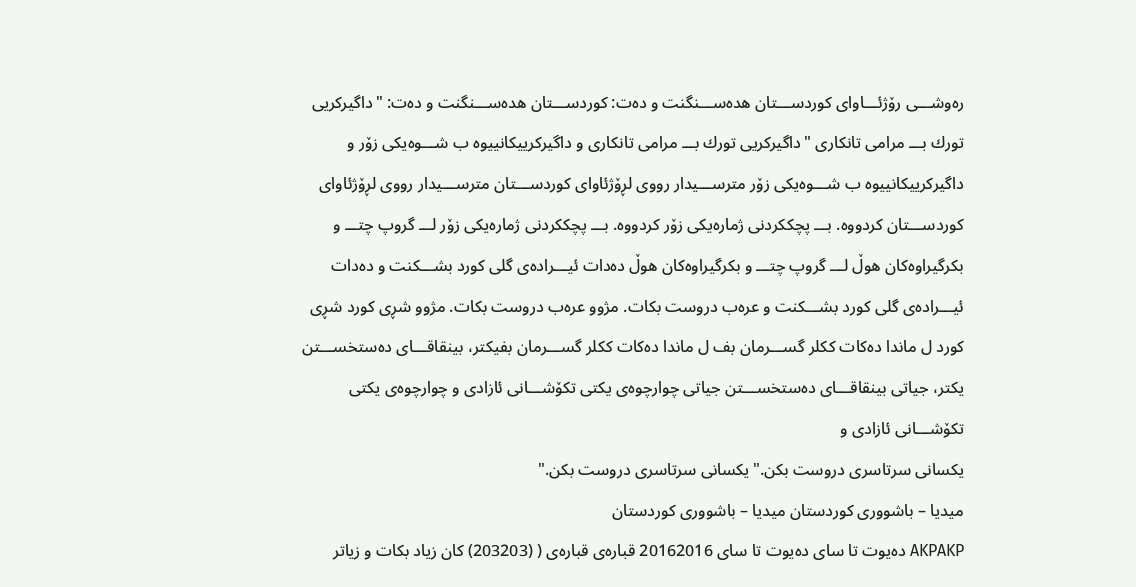رەوشـــی رۆژئـــاوای كوردســـتان ھدەســـنگنت و دەت: كوردســـتان ھدەســـنگنت و دەت: "داگیركریی تورك بـــ مرامی تانكاری "داگیركریی تورك بـــ مرامی تانكاری و داگیركرییكانییوە ب شـــوەیكی زۆر و داگیركرییكانییوە ب شـــوەیكی زۆر مترســـیدار رووی لڕۆژئاوای كوردســـتان مترســـیدار رووی لڕۆژئاوای كوردســـتان كردووە. بـــ پچككردنی ژمارەیكی زۆر كردووە. بـــ پچككردنی ژمارەیكی زۆر لـــ گروپ چتـــ و بكرگیراوەكان ھوڵ لـــ گروپ چتـــ و بكرگیراوەكان ھوڵ دەدات ئیـــرادەی گلی كورد بشـــكنت و دەدات ئیـــرادەی گلی كورد بشـــكنت و عرەب دروست بكات. مژوو عرەب دروست بكات. مژوو شڕی كورد شڕی كورد ل ماندا دەكات ككلر گســـرمان بف ل ماندا دەكات ككلر گســـرمان بفیكتر، بینقاقـــای دەستخســـتن یكتر، جیاتی بینقاقـــای دەستخســـتن جیاتی چوارچوەی یكتی تكۆشـــانی ئازادی و چوارچوەی یكتی تكۆشـــانی ئازادی و
یكسانی سرتاسری دروست بكن."یكسانی سرتاسری دروست بكن."
میدیا – باشووری كوردستان میدیا – باشووری كوردستان
AKPAKP دەیوت تا سای دەیوت تا سای 20162016 قبارەی قبارەی ( (203203) كان زیاد بكات و زیاتر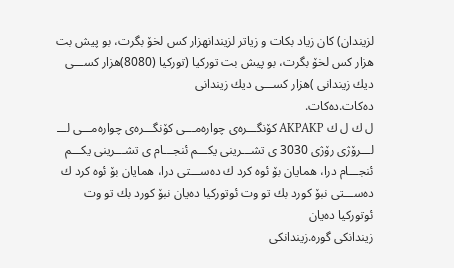لزیندان) كان زیاد بكات و زیاتر لزیندانھزار كس لخۆ بگرت، بو پیش بت ھزار كس لخۆ بگرت، بو پیش بت توركیا (توركیا (8080)ھزار كســـی دیك زیندانی )ھزار كســـی دیك زیندانی
دەكات.دەكات.
ل ك ل ك AKPAKP كۆنگـــرەی چوارەمـــی كۆنگـــرەی چوارەمـــی لـــ لـــرۆژی رۆژی 3030 ی تشـــرینی یكـــم ئنجـــام ی تشـــرینی یكـــم ئنجـــام درا، ھمایان بۆ ئوە كرد ك دەســـتی درا، ھمایان بۆ ئوە كرد ك دەســـتی نبۆ كورد بك تو وت ئوتوركیا دەیان نبۆ كورد بك تو وت ئوتوركیا دەیان
زیندانكی گورە.زیندانكی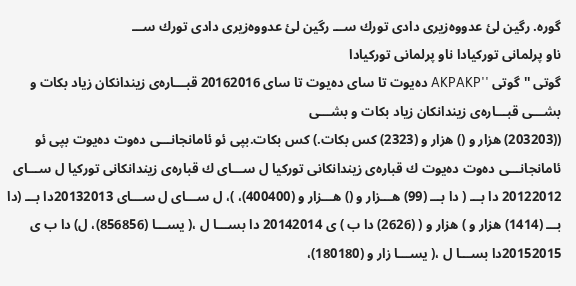گورە. رگین لئ عدووەزیری دادی تورك ســـ رگین لئ عدووەزیری دادی تورك ســـ
ناو پرلمانی توركیادا ناو پرلمانی توركیادا
گوتی ''گوتی ''AKPAKP دەیوت تا سای دەیوت تا سای 20162016 قبـــارەی زیندانكان زیاد بكات و بشـــی قبـــارەی زیندانكان زیاد بكات و بشـــی
((203203) ھزار و () ھزار و (2323) كس بكات.) كس بكات.بپی ئو ئامانجانـــی دەوت دەیوت بپی ئو ئامانجانـــی دەوت دەیوت ك قبارەی زیندانكانی توركیا ل ســـای ك قبارەی زیندانكانی توركیا ل ســـای 20122012 دا بـــ ( دا بـــ (99) ھـــزار و () ھـــزار و (400400)، )، ل ســـای ل ســـای 20132013دا بـــ (دا بـــ (1414) ھزار و ) ھزار و ( (2626) دا ب ) ی 20142014 دا بســـا ل ،( یســـا (856856)، ل) دا ب ی 20152015دا بســـا ل ،( یســـا زار و (180180)،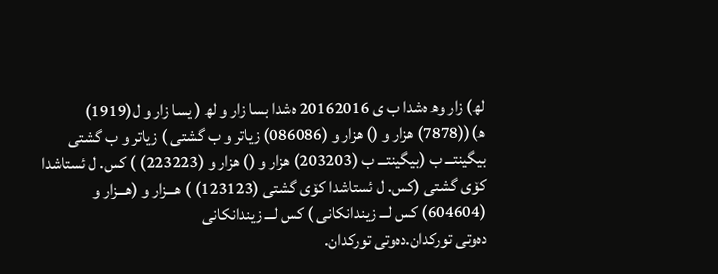لھ) زار وھ ەشدا ب ی 20162016 ەشدا بسا زار و لھ ( یسا زار و ل(1919) ھ)((7878) ھزار و () ھزار و (086086) زیاتر و ب گشتی ) زیاتر و ب گشتی بیگینتـــ ب (بیگینتـــ ب (203203) ھزار و () ھزار و (223223) ) كس. ل ئستاشدا كۆی گشتی (كس. ل ئستاشدا كۆی گشتی (123123) ) ھـــزار و (ھـــزار و (604604) كس لـــ زیندانكانی ) كس لـــ زیندانكانی
دەوتی توركدان.دەوتی توركدان.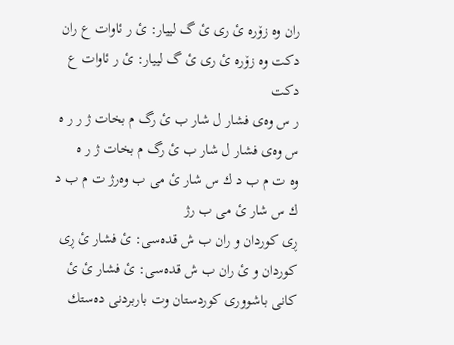ران وە زۆرە ئ ری ئ گ لييار: ئ ر ئاوات ع ران دكت وە زۆرە ئ ری ئ گ لييار: ئ ر ئاوات ع دكت
ر س وەی فشار ل شار ب ئ رگ م بخات ژ ر ر ه س وەی فشار ل شار ب ئ رگ م بخات ژ ر ه
وە ت م ب د ك س شار ئ می ب وەرژ ت م ب د ك س شار ئ می ب رژ
ڕی كوردان و ران ب ش قدەسی: ئ فشار ئ ڕی كوردان و ئ ران ب ش قدەسی: ئ فشار ئ ئ
كانی باشووری كوردستان وت باربردنی دەستك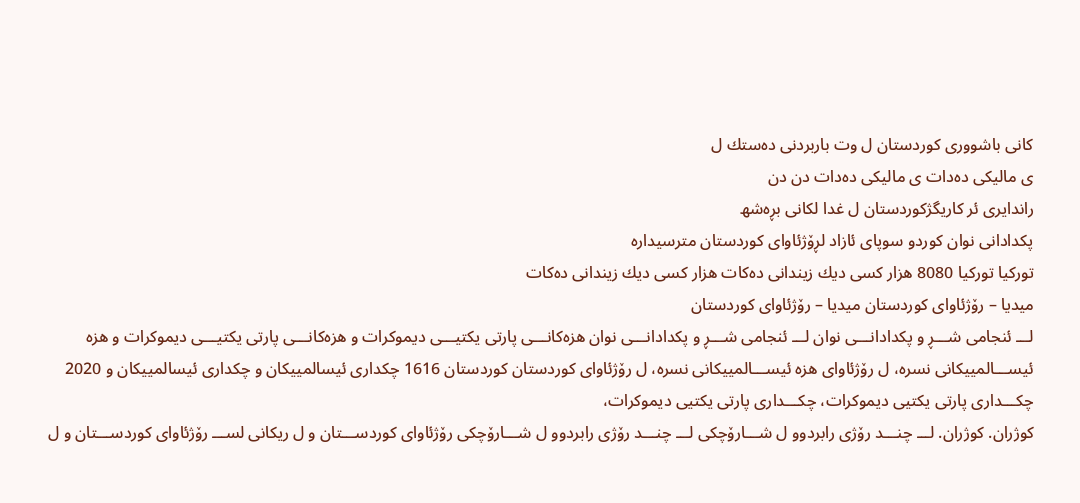كانی باشووری كوردستان ل وت باربردنی دەستك ل
ی ماليكی دەدات ی ماليكی دەدات دن دن
راندایری ئر كاریگژكوردستان ل غدا لكانی بڕەشھ
پكدادانی نوان كوردو سوپای ئازاد لڕۆژئاوای كوردستان مترسیدارە
توركیا توركیا 8080 ھزار كسی دیك زیندانی دەكات ھزار كسی دیك زیندانی دەكات
میدیا – رۆژئاوای كوردستان میدیا – رۆژئاوای كوردستان
لـــ ئنجامی شـــڕ و پكدادانـــی نوان لـــ ئنجامی شـــڕ و پكدادانـــی نوان ھزەكانـــی پارتی یكتیـــی دیموكرات و ھزەكانـــی پارتی یكتیـــی دیموكرات و ھزە ئیســـالمییكانی نسرە، ل رۆژئاوای ھزە ئیســـالمییكانی نسرە، ل رۆژئاوای كوردستان كوردستان 1616 چكداری ئیسالمییكان و چكداری ئیسالمییكان و 2020 چكـــداری پارتی یكتیی دیموكرات، چكـــداری پارتی یكتیی دیموكرات،
كوژران. كوژران. لـــ چنـــد رۆژی رابردوو ل شـــارۆچكی لـــ چنـــد رۆژی رابردوو ل شـــارۆچكی رۆژئاوای كوردســـتان و ل ریكانی لســـ رۆژئاوای كوردســـتان و ل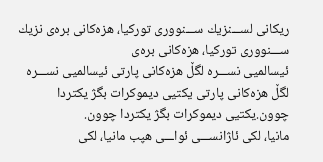ریكانی لســـنزیك ســـنووری توركیا، ھزەكانی برەی نزیك ســـنووری توركیا، ھزەكانی برەی
ئیسالمیی نســـرە لگڵ ھزەكانی پارتی ئیسالمیی نســـرە لگڵ ھزەكانی پارتی یكتیی دیموكرات بگژ یكتردا چوون.یكتیی دیموكرات بگژ یكتردا چوون.
مانیا، لكی ئاژانســـی ئواـــی ھپب مانیا، لكی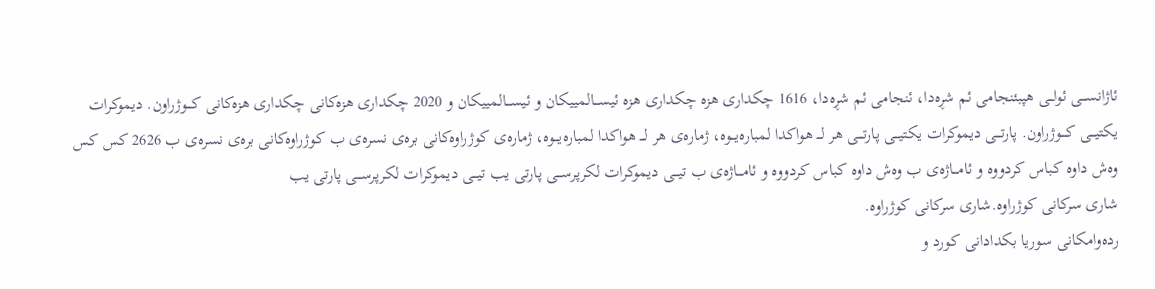ئاژانســـی ئواـــی ھپبئنجامی ئم شڕەدا، ئنجامی ئم شڕەدا، 1616 چكداری ھزە چكداری ھزە ئیســـالمییكان و ئیســـالمییكان و 2020 چكداری ھزەكانی چكداری ھزەكانی كـــوژراون. دیموكرات یكتیـــی كـــوژراون. پارتـــی دیموكرات یكتیـــی پارتـــی ھر لـــ ھواكدا لمبارەیـــوە، ژمارەی ھر لـــ ھواكدا لمبارەیـــوە، ژمارەی كوژراوەكانی برەی نسرەی ب كوژراوەكانی برەی نسرەی ب 2626 كس كس وەش داوە كباس كردووە و ئامـــاژەی ب وەش داوە كباس كردووە و ئامـــاژەی ب تیـــی دیموكرات لكرپرســـی پارتی یب تیـــی دیموكرات لكرپرســـی پارتی یب
شاری سركانی كوژراوە.شاری سركانی كوژراوە.
ردەوامكانی سوریا بكدادانی كورد و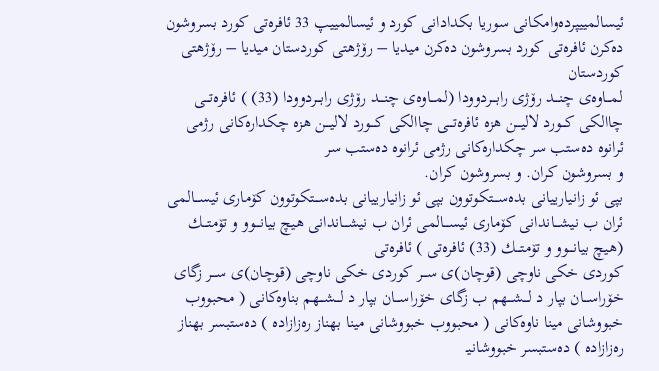ئیسالمییپردەوامكانی سوریا بكدادانی كورد و ئیسالمییپ 33 ئافرەتی كورد بسروشون دەكرن ئافرەتی كورد بسروشون دەكرن میدیا – رۆژھتی كوردستان میدیا – رۆژھتی كوردستان
لمـــاوەی چنـــد رۆژی رابـــردوودا (لمـــاوەی چنـــد رۆژی رابـــردوودا (33) ) ئافرەتـــی چاالكی كـــورد لالیـــن ھزە ئافرەتـــی چاالكی كـــورد لالیـــن ھزە چكدارەكانی رژمی ئرانوە دەستب سر چكدارەكانی رژمی ئرانوە دەستب سر
و بسروشون كران. و بسروشون كران.
بپی ئو زانیارییانی بدەســـتكوتوون بپی ئو زانیارییانی بدەســـتكوتوون كۆماری ئیســـالمی ئران ب نیشـــاندانی كۆماری ئیســـالمی ئران ب نیشـــاندانی ھیچ بیانـــوو و تۆمتـــك (ھیچ بیانـــوو و تۆمتـــك (33) ئافرەتی ) ئافرەتی
كوردی خكی ناوچی (قوچان)ی ســـر كوردی خكی ناوچی (قوچان)ی ســـر زگای خۆراســـان بپار د لـــشـــھم ب زگای خۆراســـان بپار د لـــشـــھم بناوەكانی ( محبووب خبووشانی مینا ناوەكانی ( محبووب خبووشانی مینا بھناز رەزازادە ) دەستبسر بھناز رەزازادە ) دەستبسر خبووشانیـ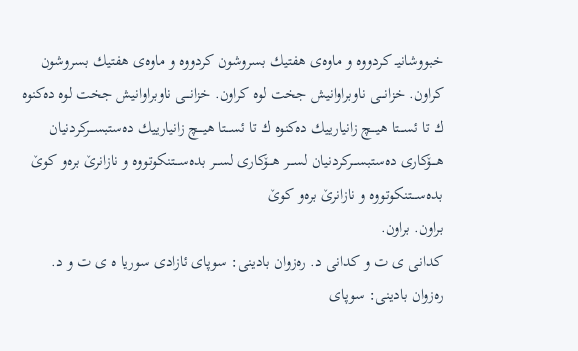خبووشانیـ كردووە و ماوەی ھفتیك بسروشون كردووە و ماوەی ھفتیك بسروشون كراون. خزانـــی ناوبراوانیش جخت لوە كراون. خزانـــی ناوبراوانیش جخت لوە دەكنوە ك تا ئســـتا ھیـــچ زانیارییك دەكنوە ك تا ئســـتا ھیـــچ زانیارییك دەستبســـركردنیان ھـــۆكاری دەستبســـركردنیان لســـر ھـــۆكاری لســـر بدەســـتنكوتووە و نازانرێ برەو كوێ بدەســـتنكوتووە و نازانرێ برەو كوێ
براون. براون.
كدانی ی ت و كدانی د. رەزوان بادينی: سوپای ئازادی سوريا ه ی ت و د. رەزوان بادينی: سوپای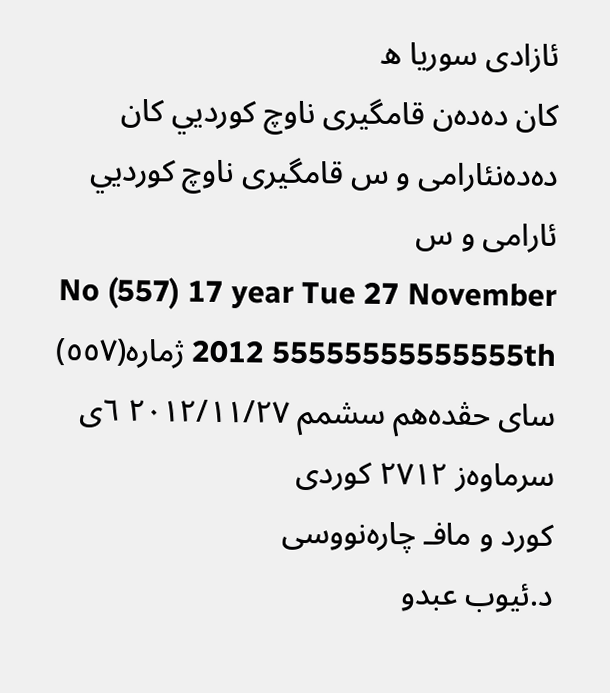ئازادی سوريا ه
كان دەدەن قامگيری ناوچ كورديي كان دەدەنئارامی و س قامگيری ناوچ كورديي ئارامی و س
No (557) 17 year Tue 27 November 2012 55555555555555th ژمارە(٥٥٧) سای حڤدەھم سشمم ٢٠١٢/١١/٢٧ ٦ی سرماوەز ٢٧١٢ كوردی
كورد و مافـ چارەنووسی
د.ئیوب عبدو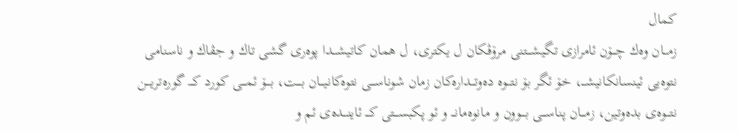كمال
زمـــان وەك چـــۆن ئامرازی تگیشـــتنی مرۆڤكان ل یكتری، ل ھمان كاتیشـــدا پوەری گشی تاك و جڤاك و ناسنامی نتوەیی ئینسانكانیشـــ، خۆ ئگر بۆ نتـــوە دەوتـــدارەكان زمان شوناســـی نتوەكانیـــان بـــت، بـــۆ ئمـــی كورد كـــ گورەتریـــن نتـــوەی بدەوتین، زمـــان پناســـی بـــوون و مانوەمانـــ و ئو پكبســـتی كـــ ئاینـــدەی ئم و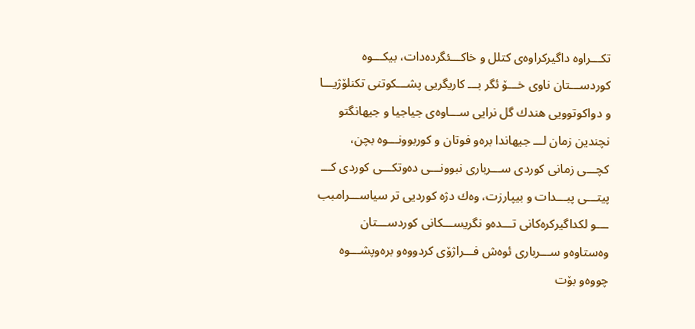تكـــراوە داگیركراوەی كتلل و خاكـــئگردەدات، بیكـــوە كوردســـتان ناوی خـــۆ ئگر بـــ كاریگریی پشـــكوتنی تكنلۆژیـــا و دواكوتوویی ھندك گل نرایی ســـاوەی جیاجیا و جیھانگتو نچندین زمان لـــ جیھاندا برەو فوتان و كوربوونـــوە بچن، كچـــی زمانی كوردی ســـرباری نبوونـــی دەوتكـــی كوردی كـــ پیتـــی پبـــدات و بیپارزت، وەك دژە كوردیی تر سیاســـرامبب ـــو لكداگیركرەكانی تـــدەو نگریســـكانی كوردســـتان وەستاوەو ســـرباری ئوەش فـــراژۆی كردووەو برەوپشـــوە چووەو بۆت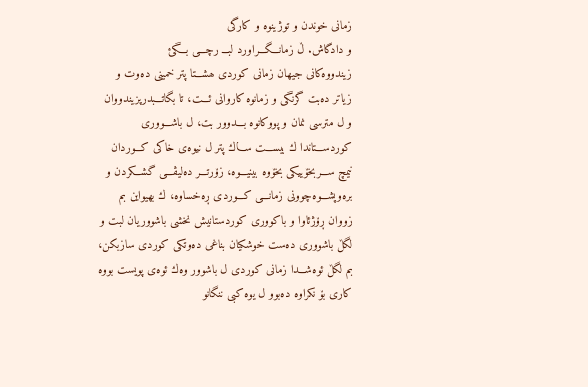زمانی خوندن و توژینوە و كارگی
و دادگاش. ڵ زمانـــگـــراورد لبـــ رچـــی بـــگئ
زیندووەكانی جیھان زمانی كوردی ھشـــتا پتر خمینی دەوت و زیاتر دەبت گرنگی و زمانوە كاروانی ئـــت، تا بگاتـــبدرپزیندووان و ل مترسی نمان و پووكانوە بـــدوور بت، ل باشـــووری كوردســـتاندا ك بیســـت ســـاك پتر ل نیوەی خاكی كـــوردان نیمچ ســـربخۆییكی بخۆوە بینیـــوە، زۆرتـــر دەلیڤـــی گشـــكردن و برەوپشـــوەچوونی زمانـــی كـــوردی ڕەخساوە، ك بھیواین بم زووان ڕۆژئاوا و باكووری كوردستانیش نخشی باشووریان لبت و لگڵ باشووری دەست خوشكیان بناغی دەوتكی كوردی سازبكن، بم لگڵ ئوەشـــدا زمانی كوردی ل باشوور وەك ئوەی پویست بووە كاری بۆ نكراوە دەبوو ل یوە كبی ننگانو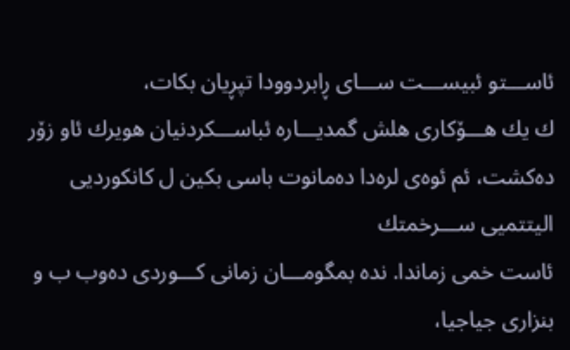ئاســـتو ئبیســـت ســـای ڕابردوودا تپڕیان بكات،
ك یك ھـــۆكاری ھلش گمدیـــارە ئباســـكردنیان ھویرك ئاو زۆر دەكشت، ئم ئوەی لرەدا دەمانوت باسی بكین ل كانكوردیی الیتتمیی ســـرخمتك
ئاست خمی زماندا. ندە بمگومـــان زمانی كـــوردی دەوب ب و بنزاری جیاجیا،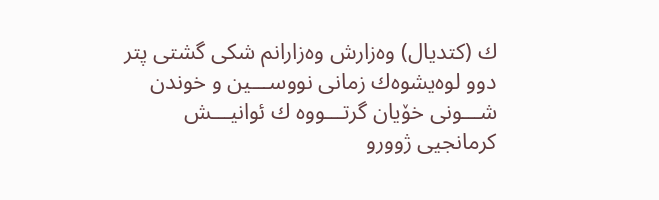ك (كتدیال) وەزارش وەزارانم شكی گشتی پتر دوو لوەیشوەك زمانی نووســـین و خوندن شـــونی خۆیان گرتـــووە ك ئوانیـــش كرمانجیی ژوورو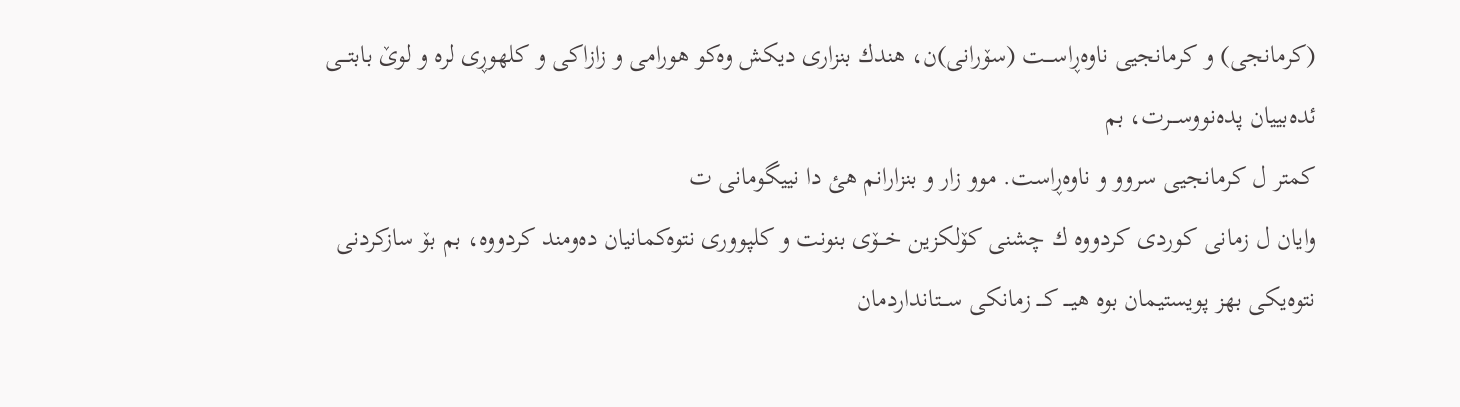(كرمانجی) و كرمانجیی ناوەڕاســـت (سۆرانی)ن، ھندك بنزاری دیكش وەكو ھورامی و زازاكی و كلھوڕی لرە و لوێ بابتـــی ئدەبییان پدەنووســـرت، بم
كمتر ل كرمانجیی سروو و ناوەڕاست. موو زار و بنزارانم ھئ دا نییگومانی ت
وایان ل زمانی كوردی كردووە ك چشنی كۆلكزین خـــۆی بنونت و كلپووری نتوەكمانیان دەومند كردووە، بم بۆ سازكردنی نتوەیكی بھز پویستیمان بوە ھیـــ كـــ زمانكی ســـتانداردمان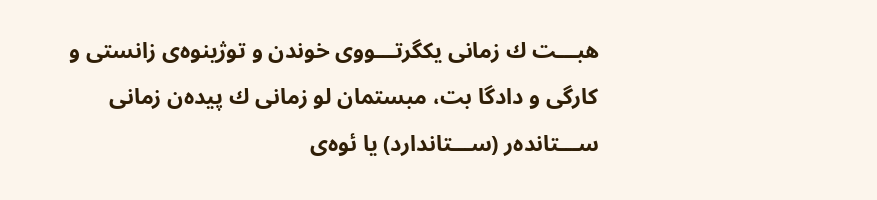ھبـــت ك زمانی یكگرتـــووی خوندن و توژینوەی زانستی و كارگی و دادگا بت، مبستمان لو زمانی ك پیدەن زمانی ســـتاندەر (ســـتاندارد) یا ئوەی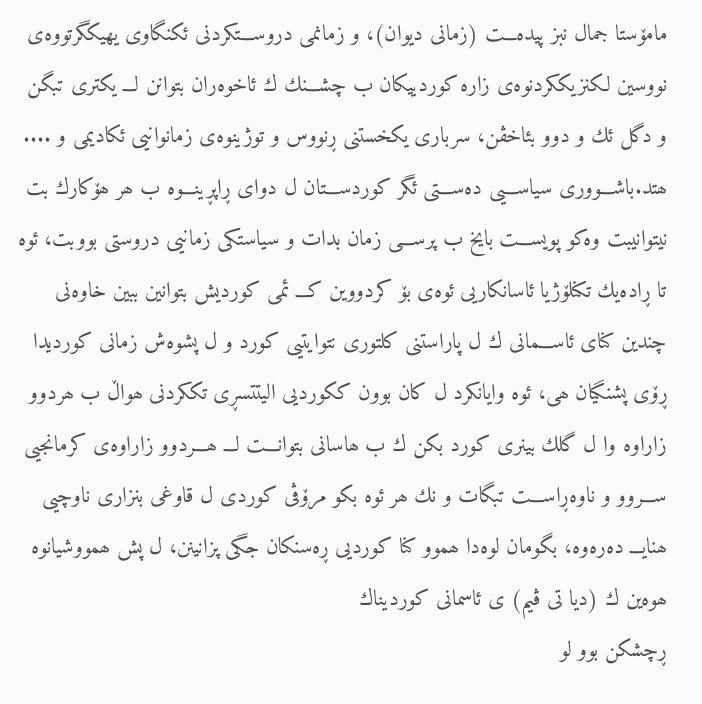مامۆستا جمال نبز پیدەـــت (زمانی دیوان)، و زمانمی دروســـتكردنی ئكنگاوی یھیكگرتووەی نووسین لكنزیككردنوەی زارە كوردییكان ب چشـــنك ك ئاخوەران بتوانن لـــ یكتری تبگن و دگل ئك و دوو بئاخڤن، سرباری یكخستنی ڕنووس و توژینوەی زمانوانیی ئكادیمی و ....
ھتد.باشـــووری سیاســـیی دەســـتی ئگر كوردســـتان ل دوای ڕاپڕینـــوە ب ھر ھۆكارك بت نیتوانیبت وەكو پویســـت بایخ ب پرســـی زمان بدات و سیاستكی زمانیی دروستی بووبت، ئوە تا ڕادەیك تكنلۆژیا ئاسانكاریی ئوەی بۆ كردووین كـــ ئمی كوردیش بتوانین ببین خاوەنی چندین كنای ئاســـمانی ك ل پاراستنی كلتوری نتوایتیی كورد و ل پشوەش زمانی كوردیدا ڕۆی پشنگیان ھی، ئوە وایانكرد ل كان بوون ككوردیی الیتتسڕی تككردنی ھواڵ ب ھردوو زاراوە وا ل گلك بینری كورد بكن ك ب ھاسانی بتوانـــت لـــ ھـــردوو زاراوەی كرمانجیی ســـروو و ناوەڕاســـت تبگات و نك ھر ئوە بكو مرۆڤی كوردی ل قاوغی بنزاری ناوچیی ھنایـــ دەرەوە، بگومان لوەدا ھموو كنا كوردیی ڕەسنكان جگی پزانینن، ل پش ھمووشیانوە ھوەین ك (دیا تی ڤیم) ی ئاسمانی كوردیناك
ڕچشكن بوو لو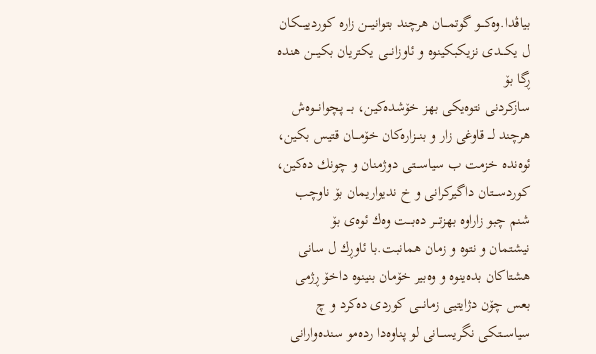بیاڤدا.وەكـــو گوتمـــان ھرچند بتوانیـــن زارە كوردییـــكان ل یكـــدی نزیكبكینوە و ئاوزانـــی یكتریان بكیـــن ھندە ڕگا بۆ
سازكردنی نتوەیكی بھز خۆشدەكین، بـــ پچوانـــوەش ھرچند لـــ قاوغی زار و بنـــزارەكان خۆمـــان قتیس بكین، ئوەندە خزمت ب سیاســـتی دوژمنان و چونك دەكین، كوردســـتان داگیركرانی و خ ندیواریمان بۆ ناوچب شنم چبو زاراوە بھزتـــر دەبـــت وەك ئوەی بۆ
نیشتمان و نتوە و زمان ھمانبت.با ئاوڕك ل سانی ھشتاكان بدەینوە و وەبیر خۆمان بنینوە داخۆ ڕژمی بعس چۆن دژایتیی زمانـــی كوردی دەكرد و چ سیاســـتكی نگریســـانی لو پناوەدا ردەمو سندەوارانی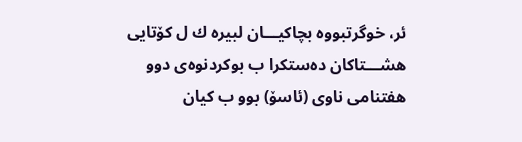ئر، خوگرتبووە بچاكیـــان لبیرە ك ل كۆتایی ھشـــتاكان دەستكرا ب بوكردنوەی دوو ھفتنامی ناوی (ئاسۆ) بوو ب كیان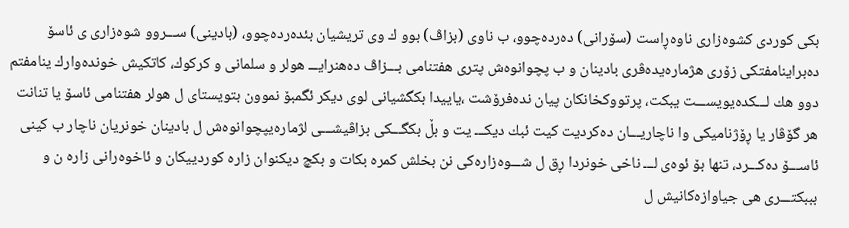بكی كوردی كشوەزاری ناوەڕاست (سۆرانی) دەردەچوو، ب ناوی (بزاڤ) بوو ك وی تریشیان بئدەردەچوو، (بادینی) ســـروو شوەزاری ی ئاسۆ دەبراینامفتكی زۆری ھژمارەیدەڤری بادینان و ب پچوانوەش پتری ھفتنامی بـــزاڤ دەھنرایـــ ھولر و سلمانی و كركوك، كاتكیش خوندەوارك ینامفتم دوو ھك لـــكدەیویســـت یبكت، پرتووكخانكان پیان ندەفرۆشت ،یاییدا بكگشیانی لوی دیكر ئگمبۆ نموون بتویستای ل ھولر ھفتنامی ئاسۆ یا تنانت ھر گۆڤار یا ڕۆژنامیكی وا ناچاریـــان دەكردیت كیت ئبك دیكـــ یت و بڵ بكگـــكی بزاڤیشـــی لژمارەیپچوانوەش ل بادینان خونریان ناچار ب كینی ئاســـۆ دەكـــرد، تنھا بۆ ئوەی لـــ ناخی خونردا ڕق ل شـــوەزارەكی نن بخلش كمرە بكات و بكچ دیكنوان زارە كوردییكان و ئاخوەرانی زارە ن و بببكتـــری ھی جیاوازەكانیش ل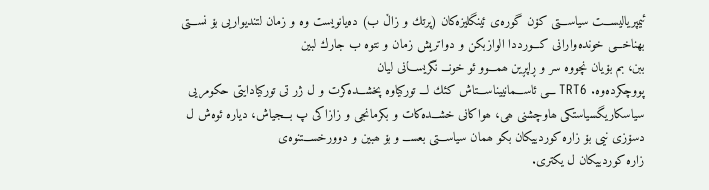ئیمپریالیســـت سیاســـتی كۆن گورەی ئینگلیزەكان (پرتك و زاڵ ب) دەیانویست وە و زمان لتندیواریی بۆ نســـتی بھناخـــی خوندەوارانی كـــورددا الوازبكن و دواتریش زمان و نتوە ب جارك لبین
ببن، بم بۆیان نچووە سر و ڕاپڕین ھمـــوو ئو خونـــ نگریســـانی لیان
پووچكردەوە. TRT6 ـــی ئاســـمانییناســـتاش كئك لـــ توركیاوە پخشـــدەكرت و ل ژر تی توركیادایتی حكومریی سیاسكاریگسیاستكی ھاوچشنی ھی، ھواكانی خشـــدەكات و بكرمانجی و زازاكی پ بـــجیاش، دیارە ئوەش ل دسۆزی نیی بۆ زارە كوردییكان بكو ھمان سیاســـتی بعســـ و بۆ ھبین و دوورخســـتنوەی
زارە كوردییكان ل یكتری.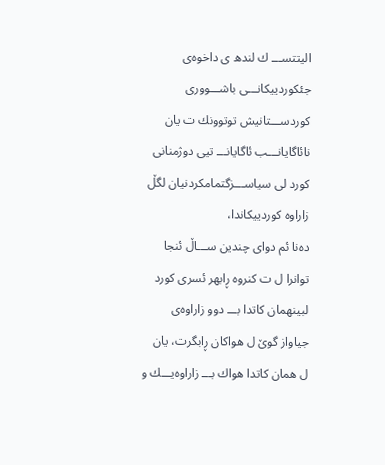الیتتســـ ك لندھ ی داخوەی جئكوردییكانـــی باشـــووری كوردســـتانیش توتوونك ت یان نائاگایانـــب ئاگایانـــ تیی دوژمنانی كورد لی سیاســـزگتمامكردنیان لگڵ زاراوە كوردییكاندا،
دەنا ئم دوای چندین ســـاڵ ئنجا توانرا ل ت كنروە ڕابھر ئسری كورد لبینھمان كاتدا بـــ دوو زاراوەی جیاواز گوێ ل ھواكان ڕابگرت، یان ل ھمان كاتدا ھواك بـــ زاراوەیـــك و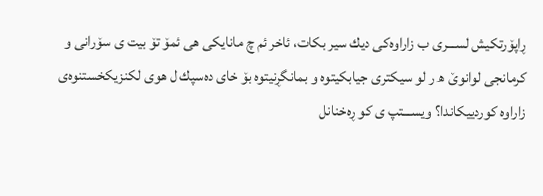ڕاپۆرتكیش لســـری ب زاراوەكی دیك سیر بكات، ئاخر ئم چ مانایكی ھی ئمۆ تۆ بیت ی سۆرانی و كرمانجی لوانوێ ھ ر لو سیكتری جیابكیتوە و بمانگڕنیتوە بۆ خای دەسپك ل ھوی لكنزیكخستنوەی
زاراوە كوردییكاندا؟ ویســـتپ ی كو ڕەخنانل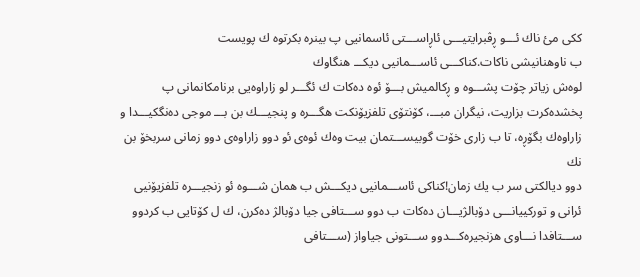ككی مئ ناك ئـــو ڕڤبرایتیـــی ئاڕاســـتی ئاسمانیی پ بینرە بكرتوە ك پویست
ب ناوھنانیشی ناكات.كناكـــی ئاســـمانیی دیكـــ ھنگاوك
لوەش زیاتر چۆت پشـــوە و ڕكالمیش بـــۆ ئوە دەكات ك ئگـــر لو زاراوەیی برنامكانمانی پ پخشدەكرت بزاریت، نیگران مبـــ، كۆنتۆی تلفزیۆنكت ھگـــرە و پنجیـــك بن بـــ موجی دەنگكیـــدا و زاراوەك بگۆڕە، تا ب زاری خۆت گوبیســـتمان بیت وەك ئوەی ئو دوو زاراوەی دوو زمانی سربخۆ بن نك
دوو دیالكتی سر ب یك زمان!كناكی ئاســـمانیی دیكـــش ب ھمان شـــوە ئو زنجیـــرە تلفزیۆنیی ئرانی و توركییانـــی دۆبالژیـــان دەكات ب دوو ســـتافی جیا دۆبالژ دەكرن، ك ل كۆتایی ب كردوو ســـتافدا نـــاوی ھزنجیرەكـــدوو ســـتونی جیاواز (ســـتافی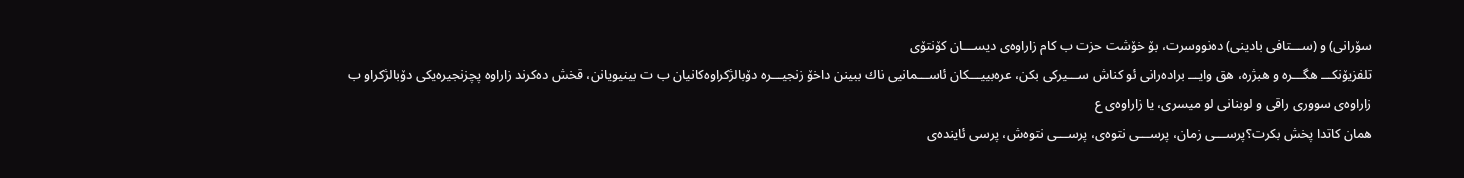سۆرانی) و (ســـتافی بادینی) دەنووسرت، بۆ خۆشت حزت ب كام زاراوەی دیســـان كۆنتۆی
تلفزیۆنكـــ ھگـــرە و ھبژرە، ھق وایـــ برادەرانی ئو كناش ســـیركی بكن، عرەبییـــكان ئاســـمانیی ناك ببینن داخۆ زنجیـــرە دۆبالژكراوەكانیان ب ت بینیویانن، قخش دەكرند زاراوە پچزنجیرەیكی دۆبالژكراو ب زاراوەی سووری راقی و لوبنانی لو میسری، یا زاراوەی ع
ھمان كاتدا پخش بكرت؟پرســـی زمان، پرســـی نتوەی، پرســـی نتوەش، پرسی ئایندەی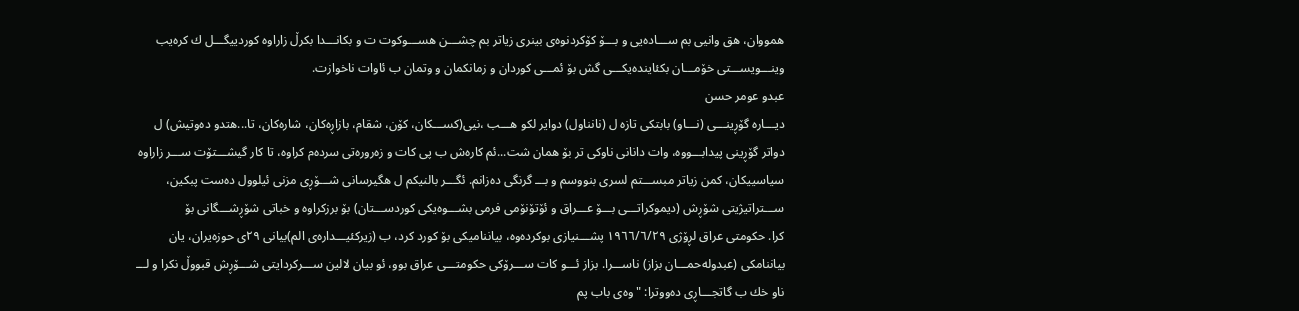ھمووان، ھق وانیی بم ســـادەیی و بـــۆ كۆكردنوەی بینری زیاتر بم چشـــن ھســـوكوت ت و بكانـــدا بكرڵ زاراوە كوردییگـــل ك كرەیب وینـــویســـتی خۆمـــان بكئایندەیكـــی گش بۆ ئمـــی كوردان و زمانكمان و وتمان ب ئاوات ناخوازت.
عبدو عومر حسن
دیـــارە گۆڕینـــی (نـــاو) بابتكی تازە ل (نانناول) دوایر لكو ھـــب ،نیی(كســـكان، كۆن، شقام، بازاڕەكان، شارەكان، تا...ھتدو دەوتیش) ل دواتر گۆڕینی پیدابـــووە، وات دانانی ناوكی تر بۆ ھمان شت...ئم كارەش ب پی كات و زەرورەتی سردەم كراوە، تا كار گیشـــتۆت ســـر زاراوە سیاسییكان، كمن زیاتر مبســـتم لسری بنووسم و بـــ گرنگی دەزانم. ئگـــر بالنیكم ل ھگیرسانی شـــۆڕی مزنی ئیلوول دەست پبكین، ســـتراتیژیتی شۆڕش (دیموكراتـــی بـــۆ عـــراق و ئۆتۆنۆمی فرمی بشـــوەیكی كوردســـتان) بۆ برزكراوە و خباتی شۆڕشـــگانی بۆ
كرا. حكومتی عراق لڕۆژی ١٩٦٦/٦/٢٩ پشـــنیازی بوكردەوە، بیاننامیكی بۆ كورد كرد، ب (زیركئیـــدارەی الم)بیانی ٢٩ی حوزەیران، یان بیاننامكی (عبدولەحمـــان بزاز) ناســـرا. بزاز ئـــو كات ســـرۆكی حكومتـــی عراق بوو، ئو بیان لالین ســـركردایتی شـــۆڕش قبووڵ نكرا و لـــ ناو خك ب گاتجـــاڕی دەووترا: "وەی باب پم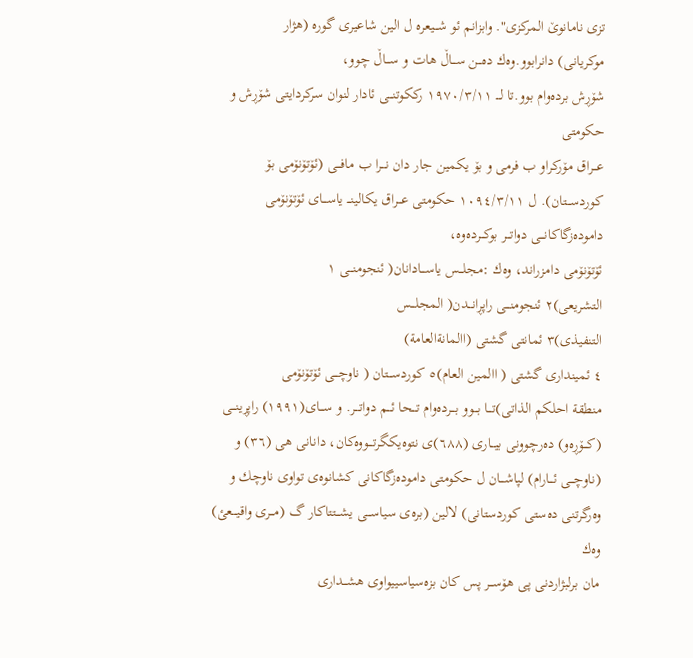تزی نامانوێ المركزی". وابزانم ئو شـــیعرە ل الین شاعیری گورە (ھژار
موكریانی) دانرابوو.وەك دەـــن ســـاڵ ھات و ســـاڵ چوو،
شۆڕش بردەوام بوو.تا لـــ ١٩٧٠/٣/١١ رككوتنـــی ئادار لنوان سركردایتی شۆڕش و حكومتی
عـــراق مۆركراو ب فرمی و بۆ یكمین جار دان نـــرا ب مافـــی (ئۆتۆنۆمی بۆ كوردســـتان). ل ١٠٩٤/٣/١١ حكومتی عـــراق یكالینـــ یاســـای ئۆتۆنۆمی دامودەزگاكانـــی دواتـــر بوكـــردەوە،
ئۆتۆنۆمی دامزراند، وەك :مجلـــس یاســـادانان( ئنجومنـــی ١
التشریعی)٢ ئنجومنـــی راپڕانـــدن( المجلـــس
التنفيذى)٣ ئمانتی گشتی (االمانةالعامة)
٤ ئمینداری گشتی ( االمین العام)٥ كوردســـتان ( ناوچـــی ئۆتۆنۆمی
منطقة احلكم الذاتى)تـــا بـــوو بـــردەوام تـــحا ئـــم دواتـــر. و ســـای(١٩٩١) راپڕینـــی (كـــۆڕەو) دەرچوونی بیـــاری (٦٨٨)ی نتوەیكگرتـــووەكان، دانانی ھی (٣٦) و (ناوچـــی ئـــارام) لپاشـــان ل حكومتی دامودەزگاكانی كشانوەی تواوی ناوچك و وەرگرتنی دەستی كوردستانی) لالین (برەی سیاســـی یشـــتتاكار گ (مـــری واقیـــعئ) وەك
مان برلبژاردنی پی ھۆســـر پس كان بزەسیاسییواوی ھشـــداری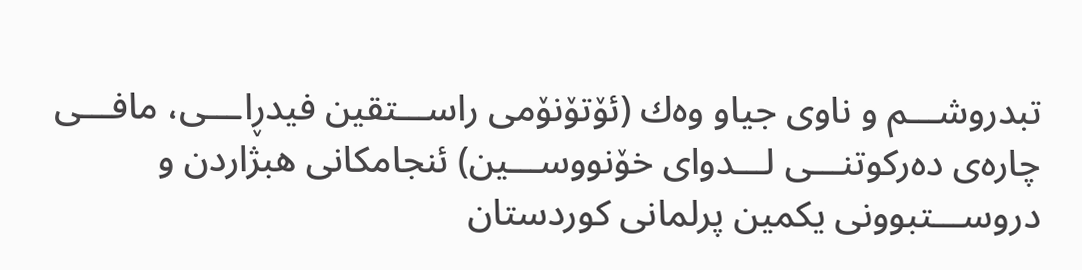تبدروشـــم و ناوی جیاو وەك (ئۆتۆنۆمی راســـتقین فیدڕاـــی، مافـــی چارەی دەركوتنـــی لـــدوای خۆنووســـین) ئنجامكانی ھبژاردن و دروســـتبوونی یكمین پرلمانی كوردستان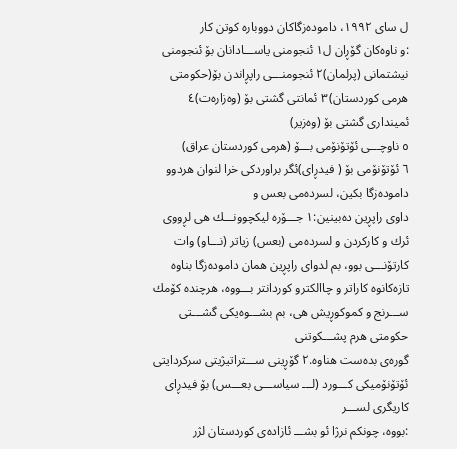ل سای ١٩٩٢، دامودەزگاكان دووبارە كوتن كار
:و ناوەكان گۆڕان ل١ ئنجومنی یاســـادانان بۆ ئنجومنی
نیشتمانی (پرلمان)٢ ئنجومنـــی راپڕاندن بۆ(حكومتی
ھرمی كوردستان)٣ ئمانتی گشتی بۆ (وەزارەت)٤ ئمینداری گشتی بۆ (وەزیر)
٥ ناوچـــی ئۆتۆنۆمی بـــۆ (ھرمی كوردستان عراق)
٦ ئۆتۆنۆمی بۆ ( فیدڕای)ئگر براوردكی خرا لنوان ھردوو دامودەزگا بكین، لسردەمی بعس و
داوی راپڕین دەبینین:١ جـــۆرە لیكچوونـــك ھی لڕووی ئرك و كاركردن و لسردەمی (بعس) زیاتر (نـــاو) وات كارتۆنـــی بوو، بم لدوای راپڕین ھمان دامودەزگا بناوە تازەكانوە كاراتر و چاالكترو كوردانتر بـــووە، ھرچندە كۆمك ســـرنج و كموكوڕیش ھی، بم بشـــوەیكی گشـــتی حكومتی ھرم پشـــكوتنی
گورەی بدەست ھناوە.٢ گۆڕینی ســـتراتیژیتی سركردایتی ئۆتۆنۆمیكی كـــورد (لـــ سیاســـی بعـــس) بۆ فیدڕای كاریگری لســـر
:بووە، چونكم نرژا ئو بشـــ ئازادەی كوردستان لژر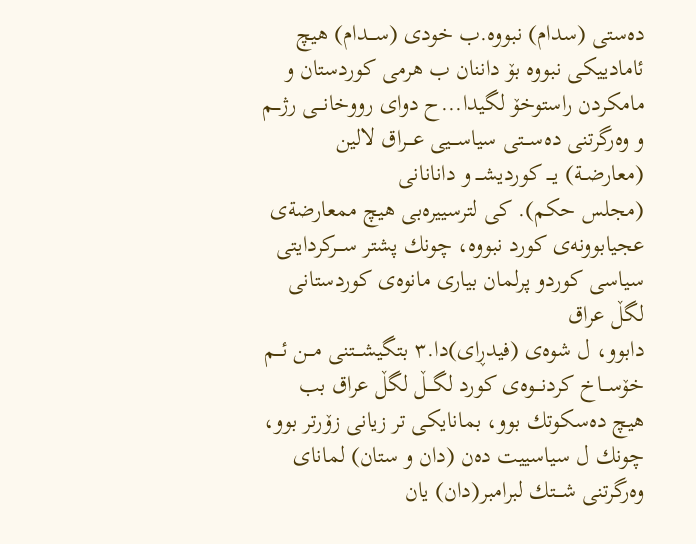دەستی (سدام) نبووە.ب خودی (ســـدام) ھیچ ئامادییكی نبووە بۆ داننان ب ھرمی كوردستان و
مامكردن راستوخۆ لگیدا...ح دوای رووخانـــی رژـــم و وەرگرتنی دەســـتی سیاســـیی عـــراق لالین (معارضــة) یـــ كوردیشـــ و دانانانی
(مجلس حكم). كی لترسییرەبی ھیچ ممعارضةی عجیابوونەی كورد نبووە، چونك پشتر ســـركردایتی سیاسی كوردو پرلمان بیاری مانوەی كوردستانی لگڵ عراق
دابوو، ل شوەی (فیدڕای)دا.٣ بتگیشـــتنی مـــن ئـــم خۆســـاخ كردنـــوەی كورد لگـــڵ لگڵ عراق بب ھیچ دەسكوتك بوو، بمانایكی تر زیانی زۆرتر بوو، چونك ل سیاسییت دەن (دان و ستان) لمانای وەرگرتنی شـــتك لبرامبر(دان) یان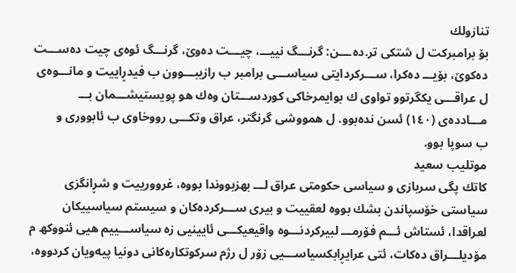تنازولك
بۆ برامبركت ل شتكی تر.دەـــن: گرنـــگ نییـــ، چیـــت دەوێ، گرنـــگ ئوەی چیت دەســـت دەكوێ، بۆیـــ دەكرا، ســـركردایتی سیاســـی برامبر ب رازیبـــوون ب فیدڕاییت و مانـــوەی ل عراقـــی یكگرتوو تواوی ك بوایمرخاكی كوردســـتان وەك ھو پویستیشـــمان بـــ مـــاددەی (١٤٠) ئسن ندەبوو. ل ھمووشی گرنگتر، عراق وتكـــی رووخاوی ب ئابووری و
ب سوپا بوو.
موتلیب سعید
كاتك پگی سربازی و سیاسی حكومتی عراق لـــ بھزبووندا بووە، غروورییت و شڕانگزی سیاستی خۆسپاندن بشك بووە لعقییت و بیری ســـركردەكان و سیستم سیاسییكان لعراقدا، ئستاش ئـــم فۆرمـــ لبیركردنـــوە واقیعیكـــی ئایینیی زە سیاســـییم ھیی ئنووكھ م مۆدیلـــراق دەكات، ئتی عرایڕابكسیاســـیی زۆر ل رژم سركوتكارەكانی دونیا پیەویان كردووە،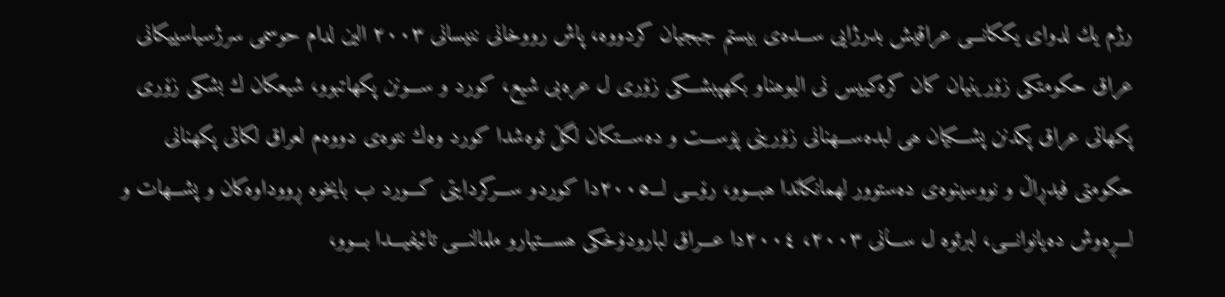رژم یك لدوای یككانـــی عراقیش بدرژایی ســـدەی بیستم جبجیان كردووە، پاش رووخانی ننیسانی ٢٠٠٣ الین لدام حوسمی سرژسیاسییكانی عراق حكومتكی زۆرینیان كان كرەكییس نی الیوھناو بكھپبشـــكی زۆری ل عرەبی شیع، كورد و ســـونن پكھاتبوو، شیعكان ك بشكی زۆری پكھاتی عراق پكدنن پشـــكیان ھی لبدەســـھنانی زۆرینی پۆســـت و دەســـتكان لگڵ ئوەشدا كورد وەك نتوەی دووەم لعراق لكاتی پكھنانی حكومتی فیدڕاڵ و نووسینوەی دەستوور لھمانكاتدا ھبـــوو، رۆـــی لـــ٢٠٠٥دا كوردو ســـركردایتی كـــورد ب بایخوە ڕووداوەكان و پشـــھات و لـــڕەوش دەیانوانـــی، لبرئوە ل ســـانی ٢٠٠٣، ٢٠٠٤دا عـــراق لبارودۆخكی ھســـتیارو ملمالنـــی تائیفیـــدا بـــوو،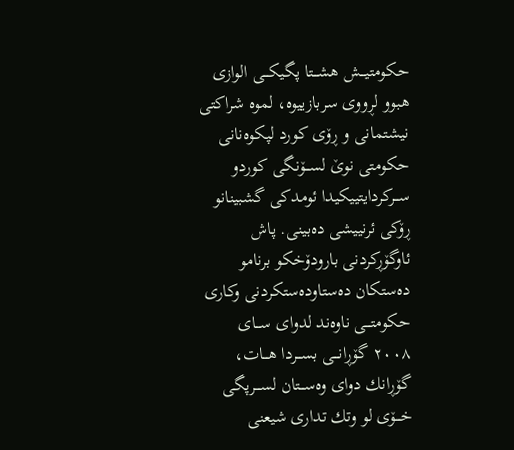حكومتیـــش ھشـــتا پگیكـــی الوازی ھبوو لڕووی سربازییوە، لموە شراكتی نیشتمانی و ڕۆی كورد لپكوەنانی حكومتی نوێ لســـۆنگی كوردو ســـركردایتییكیدا ئومدكی گشبینانو ڕۆكی ئرنییشی دەبینی. پاش ئاوگۆڕكردنی بارودۆخكو برنامو دەستكان دەستاودەستكردنی وكاری حكومتـــی ناوەند لدوای ســـای ٢٠٠٨ گۆڕانـــی بســـردا ھـــات، گۆڕانك دوای وەســـتان لســـرپگی خـــۆی لو وتك تداری شیعنی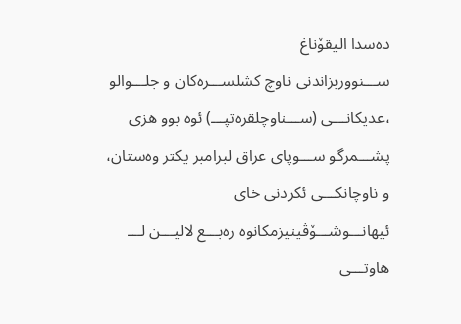دەسدا الیقۆناغ
ســـنووربزاندنی ناوچ كشلســـرەكان و جلـــوالو ،عدیكانـــی (ســـناوچلقرەتپـــ) ئوە بوو ھزی پشـــمرگو ســـوپای عراق لبرامبر یكتر وەستان، و ناوچانكـــی ئكردنی خای ئیھانـــوشـــۆڤینیزمكانوە رەبـــع لالیـــن لـــ ھاوتـــی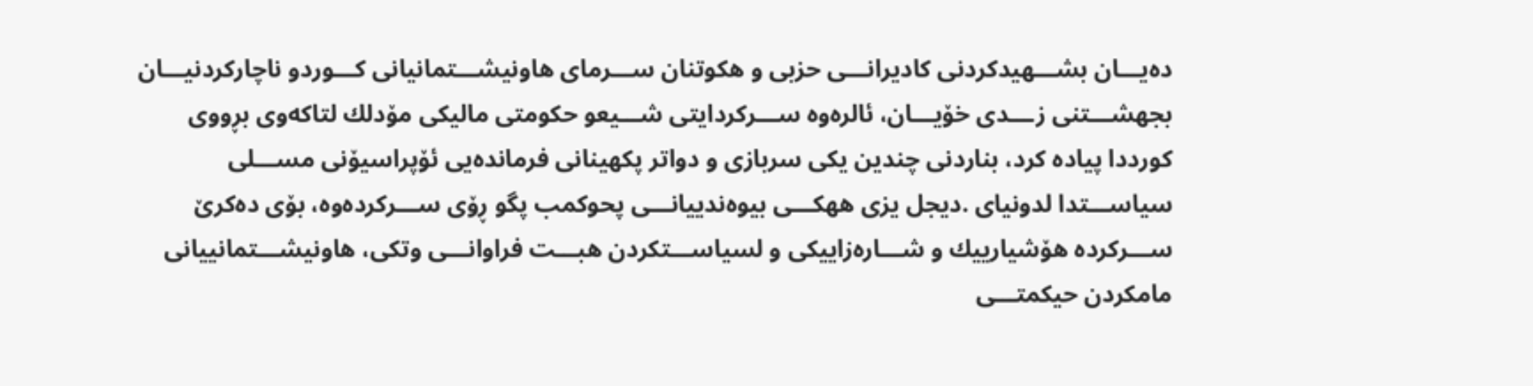دەیـــان بشـــھیدكردنی كادیرانـــی حزبی و ھكوتنان ســـرمای ھاونیشـــتمانیانی كـــوردو ناچاركردنیـــان بجھشـــتنی زـــدی خۆیـــان، ئالرەوە ســـركردایتی شـــیعو حكومتی مالیكی مۆدلك لتاكەوی بڕووی كورددا پیادە كرد، بناردنی چندین یكی سربازی و دواتر پكھینانی فرماندەیی ئۆپراسیۆنی مســـلی سیاســـتدا لدونیای .دیجل یزی ھھكـــی بیوەندییانـــی پحوكمب پگو ڕۆی ســـركردەوە، بۆی دەكرێ ســـركردە ھۆشیارییك و شـــارەزاییكی و لسیاســـتكردن ھبـــت فراوانـــی وتكی، ھاونیشـــتمانییانی مامكردن حیكمتـــی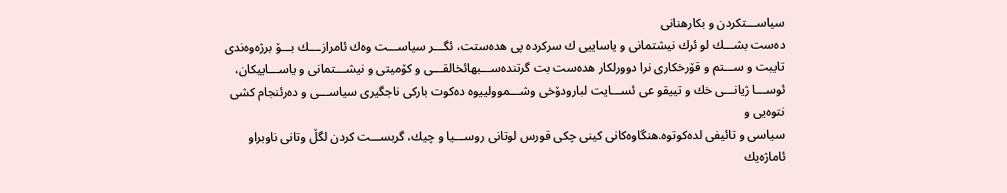سیاســـتكردن و بكارھنانی
دەست بشـــك لو ئرك نیشتمانی و یاساییی ك سركردە پی ھدەستت، ئگـــر سیاســـت وەك ئامرازـــك بـــۆ برژەوەندی تایبت و ســـتم و قۆرخكاری نرا دوورلكار ھدەست بت گرتندەســـبھائخالقـــی و كۆمیتی و نیشـــتمانی و یاســـاییكان، ئوســـا ژیانـــی خك و تییقو عی ئســـایت لبارودۆخی وشـــموولییوە دەكوت باركی ناجگیری سیاســـی و دەرئنجام كشی نتوەیی و
سیاسی و تائیفی لدەكوتوە.ھنگاوەكانی كینی چكی قورس لوتانی روســـیا و چیك، گربســـت كردن لگڵ وتانی ناوبراو ئاماژەیك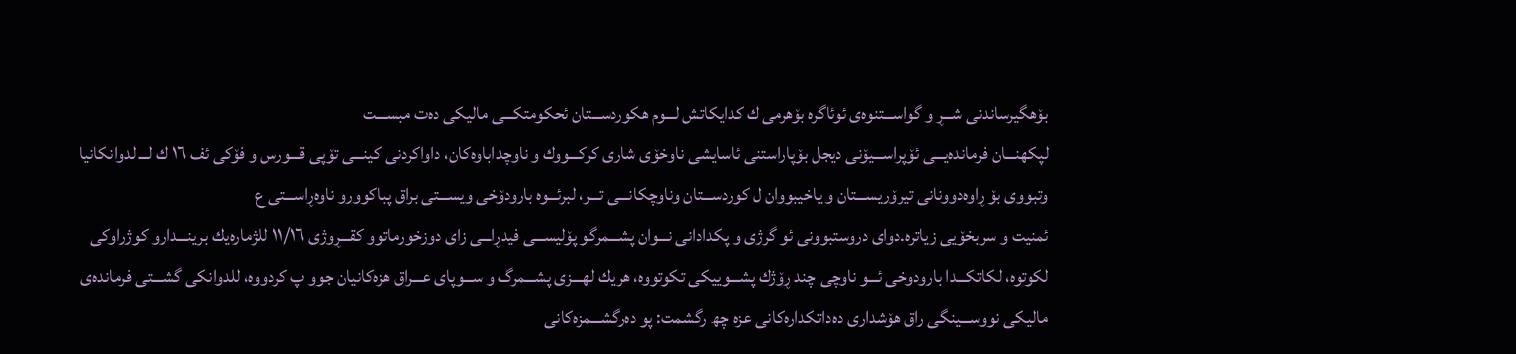بۆھگیرساندنی شـــڕ و گواســـتنوەی ئوئاگرە بۆھرمی ك كدایكاتش لـــوم ھكوردســـتان ئحكومتكـــی مالیكی دەت مبســـت
لپكھنـــان فرماندەیـــی ئۆپراســـیۆنی دیجل بۆپاراستنی ئاسایشی ناوخۆی شاری كركـــووك و ناوچداباوەكان، داواكردنی كینـــی تۆپی قـــورس و فۆكی ئف ١٦ ك لـــ لدوانكانیا وتبووی بۆ ڕاوەدوونانی تیرۆریســـتان و یاخیبووان ل كوردســـتان وناوچكانـــی تـــر، لبرئـــوە بارودۆخی ویســـتی براق پباكوورو ناوەڕاســـتی ع
ئمنیت و سربخۆیی زیاترە.دوای دروستبوونی ئو گرژی و پكدادانی نـــوان پشـــمرگو پۆلیســـی فیدڕاـــی زای دوزخورماتوو كقـــڕوژی ١١/١٦ للژمارەیك برینـــدارو كوژراوكی لكوتوە، لكاتكـــدا بارودوخی ئـــو ناوچی چند ڕۆژك پشـــوییكی تكوتووە، ھریك لھـــزی پشـــمرگ و ســـوپای عـــراق ھزەكانیان جوو پ كردووە، للدوانكی گشـــتی فرماندەی مالیكی نووســـینگی راق ھۆشداری دەداتكدارەكانی عزە چھ رگشمت: پو دەرگشـــمزەكانی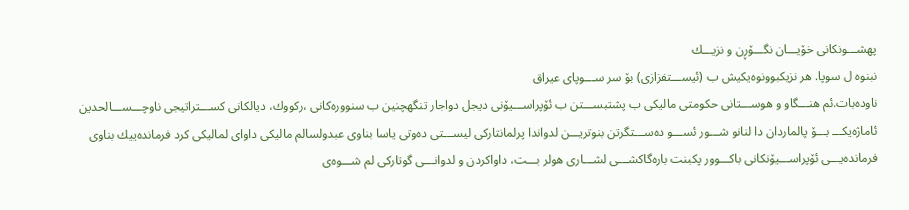پھشـــونكانی خۆیـــان نگـــۆڕن و نزیـــك
نبنوە ل سوپا. ھر نزیكبوونوەیكیش ب (ئیســـتفزازی) بۆ سر ســـوپای عیراق
ناودەبات.ئم ھنـــگاو و ھوســـتانی حكومتی مالیكی ب پشتبســـتن ب ئۆپراســـیۆنی دیجل دواجار تنگھچنین ب سنوورەكانی ،ركووك، دیالكانی كســـتراتیجی ناوچـــســـالحدین ئاماژەیكـــ بـــۆ پالماردان دا لنانو شـــور ئســـو دەســـتگرتن بنوتریـــن لدواندا پرلمانتاركی لیســـتی دەوتی یاسا بناوی عبدولسالم مالیكی داوای لمالیكی كرد فرماندەییك بناوی فرماندەیـــی ئۆپراســـیۆنكانی باكـــوور پكبنت بارەگاكشـــی لشـــاری ھولر بـــت، داواكردن و لدوانـــی گوتاركی لم شـــوەی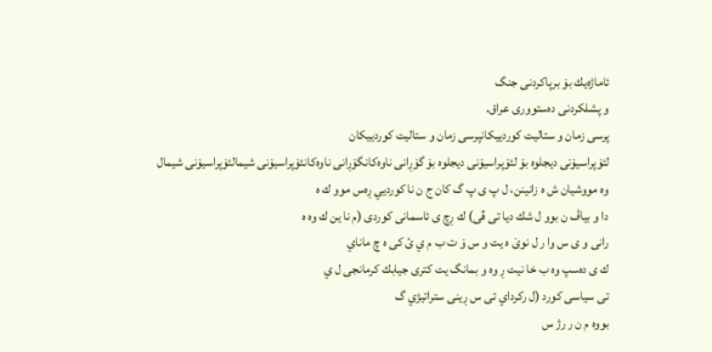ئاماژەیك بۆ برپاكردنی جنگ
و پشلكردنی دەستووری عراق.
پرسی زمان و ستالیت كوردییكانپرسی زمان و ستالیت كوردییكان
لئۆپراسیۆنی دیجلوە بۆ لئۆپراسیۆنی دیجلوە بۆ گۆڕانی ناوەكانگۆڕانی ناوەكانئۆپراسیۆنی شیمالئۆپراسیۆنی شیمال
وە مووشيان ش ه زانينن، ل پ ی پ گ كان ج ن نا كورديي ڕەس موو ك ه
دا و بياڤ ن بوو ل شك ديا تی ڤی) ك ڕچ ی ئاسمانی كوردی (م نا ين ك وە ه
رانی و ی س وا ر ل نوێ ه يت و س ۆ ت ب م ي ئ كی ه چ ماناي
ك ی دەسپ وە ب خا نيت ڕ وە و بمانگ يت كتری جيابك كرمانجی ل ي
تی سياسی كورد (ل ركرداي تی س ڕينی ستراتيژي گ
بووە م ن ر رژ س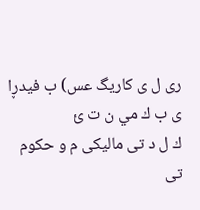ری ل ی كاريگ عس) ب فيدڕا ی ب ك مي ن ت ئ
ك ل د تی ماليكی م و حكوم تی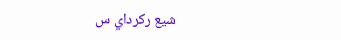شيع ركرداي س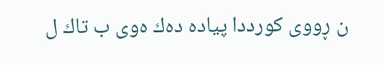ن ڕووی كورددا پيادە دەك ەوی ب تاك ل